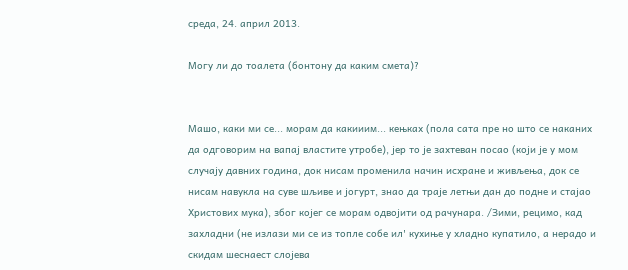среда, 24. април 2013.

Могу ли до тоалета (бонтону да каким смета)?


Машо, каки ми се... морам да какииим... кењках (пола сата пре но што се наканих да одговорим на вапај властите утробе), јер то је захтеван посао (који је у мом случају давних година, док нисам променила начин исхране и живљења, док се нисам навукла на суве шљиве и јогурт, знао да траје летњи дан до подне и стајао Христових мука), због којег се морам одвојити од рачунара. /Зими, рецимо, кад захладни (не излази ми се из топле собе ил' кухиње у хладно купатило, а нерадо и скидам шеснаест слојева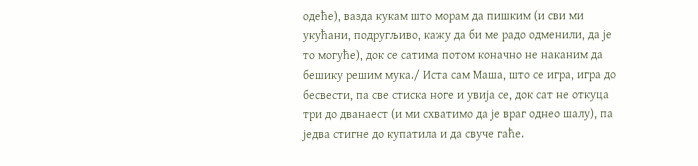одеће), вазда кукам што морам да пишким (и сви ми укућани, подругљиво, кажу да би ме радо одменили, да је то могуће), док се сатима потом коначно не наканим да бешику решим мука./ Иста сам Маша, што се игра, игра до бесвести, па све стиска ноге и увија се, док сат не откуца три до дванаест (и ми схватимо да је враг однео шалу), па једва стигне до купатила и да свуче гаће.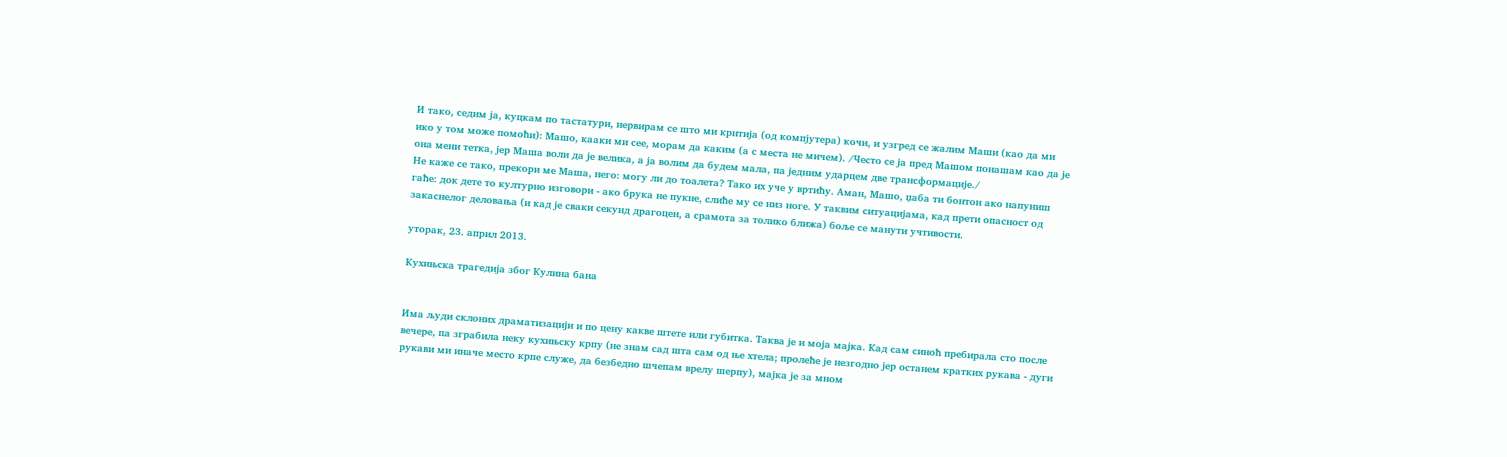И тако, седим ја, куцкам по тастатури, нервирам се што ми крнтија (од компјутера) кочи, и узгред се жалим Маши (као да ми ико у том може помоћи): Машо, кааки ми сее, морам да каким (а с места не мичем). /Често се ја пред Машом понашам као да је она мени тетка, јер Маша воли да је велика, а ја волим да будем мала, па једним ударцем две трансформације./
Не каже се тако, прекори ме Маша, него: могу ли до тоалета? Тако их уче у вртићу. Аман, Машо, џаба ти бонтон ако напуниш гаће: док дете то културно изговори - ако брука не пукне, слиће му се низ ноге. У таквим ситуацијама, кад прети опасност од закаснелог деловања (и кад је сваки секунд драгоцен, а срамота за толико ближа) боље се манути учтивости.

уторак, 23. април 2013.

Кухињска трагедија због Кулина бана


Има људи склоних драматизацији и по цену какве штете или губитка. Таква је и моја мајка. Кад сам синоћ пребирала сто после вечере, па зграбила неку кухињску крпу (не знам сад шта сам од ње хтела; пролеће је незгодно јер останем кратких рукава - дуги рукави ми иначе место крпе служе, да безбедно шчепам врелу шерпу), мајка је за мном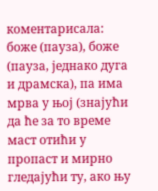коментарисала: боже (пауза), боже (пауза, једнако дуга и драмска), па има мрва у њој (знајући да ће за то време маст отићи у пропаст и мирно гледајући ту, ако њу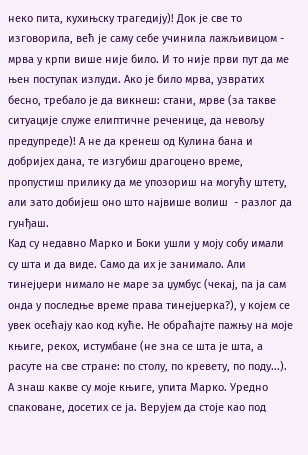неко пита, кухињску трагедију)! Док је све то изговорила, већ је саму себе учинила лажљивицом - мрва у крпи више није било. И то није први пут да ме њен поступак излуди. Ако је било мрва, узвратих бесно, требало је да викнеш: стани, мрве (за такве ситуације служе елиптичне реченице, да невољу предупреде)! А не да кренеш од Кулина бана и добријех дана, те изгубиш драгоцено време, пропустиш прилику да ме упозориш на могућу штету, али зато добијеш оно што највише волиш  - разлог да гунђаш.
Кад су недавно Марко и Боки ушли у моју собу имали су шта и да виде. Само да их је занимало. Али тинејџери нимало не маре за џумбус (чекај, па ја сам онда у последње време права тинејџерка?), у којем се увек осећају као код куће. Не обраћајте пажњу на моје књиге, рекох, истумбане (не зна се шта је шта, а расуте на све стране: по столу, по кревету, по поду...). А знаш какве су моје књиге, упита Марко. Уредно спаковане, досетих се ја. Верујем да стоје као под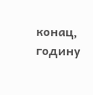конац, годину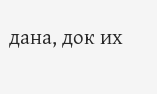дана, док их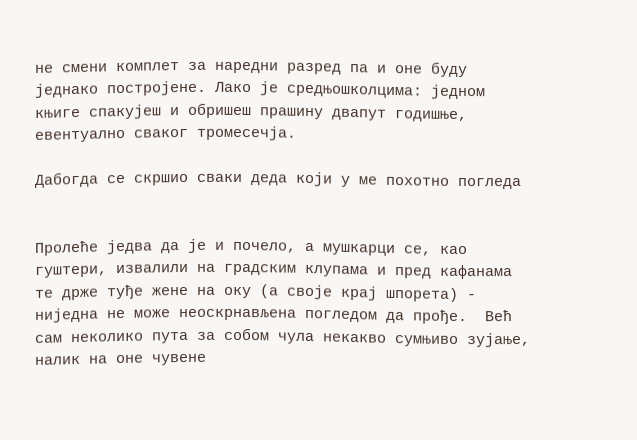не смени комплет за наредни разред па и оне буду једнако постројене. Лако је средњошколцима: једном књиге спакујеш и обришеш прашину двапут годишње, евентуално сваког тромесечја.

Дабогда се скршио сваки деда који у ме похотно погледа


Пролеће једва да је и почело, а мушкарци се, као гуштери, извалили на градским клупама и пред кафанама те држе туђе жене на оку (а своје крај шпорета) - ниједна не може неоскрнављена погледом да прође.  Већ сам неколико пута за собом чула некакво сумњиво зујање, налик на оне чувене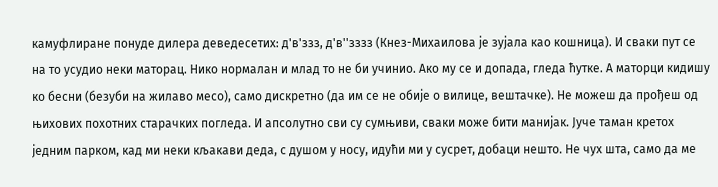камуфлиране понуде дилера деведесетих: д'в'ззз, д'в''зззз (Кнез-Михаилова је зујала као кошница). И сваки пут се на то усудио неки маторац. Нико нормалан и млад то не би учинио. Ако му се и допада, гледа ћутке. А маторци кидишу ко бесни (безуби на жилаво месо), само дискретно (да им се не обије о вилице, вештачке). Не можеш да прођеш од њихових похотних старачких погледа. И апсолутно сви су сумњиви, сваки може бити манијак. Јуче таман кретох једним парком, кад ми неки кљакави деда, с душом у носу, идући ми у сусрет, добаци нешто. Не чух шта, само да ме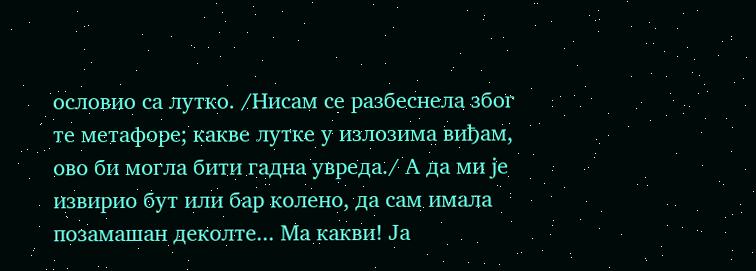ословио са лутко. /Нисам се разбеснела због те метафоре; какве лутке у излозима виђам, ово би могла бити гадна увреда./ А да ми је извирио бут или бар колено, да сам имала позамашан деколте... Ма какви! Ја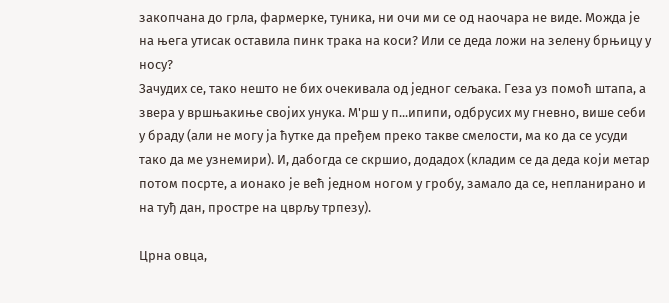закопчана до грла, фармерке, туника, ни очи ми се од наочара не виде. Можда је на њега утисак оставила пинк трака на коси? Или се деда ложи на зелену брњицу у носу?
Зачудих се, тако нешто не бих очекивала од једног сељака. Геза уз помоћ штапа, а звера у вршњакиње својих унука. М'рш у п...ипипи, одбрусих му гневно, више себи у браду (али не могу ја ћутке да пређем преко такве смелости, ма ко да се усуди тако да ме узнемири). И, дабогда се скршио, додадох (кладим се да деда који метар потом посрте, а ионако је већ једном ногом у гробу, замало да се, непланирано и на туђ дан, простре на цврљу трпезу).

Црна овца,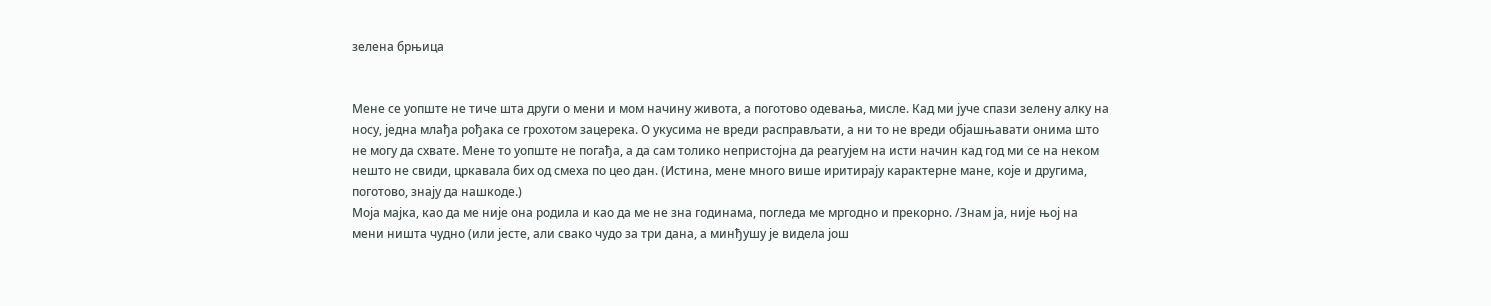зелена брњица


Мене се уопште не тиче шта други о мени и мом начину живота, а поготово одевања, мисле. Кад ми јуче спази зелену алку на носу, једна млађа рођака се грохотом зацерека. О укусима не вреди расправљати, а ни то не вреди објашњавати онима што не могу да схвате. Мене то уопште не погађа, а да сам толико непристојна да реагујем на исти начин кад год ми се на неком нешто не свиди, цркавала бих од смеха по цео дан. (Истина, мене много више иритирају карактерне мане, које и другима, поготово, знају да нашкоде.)
Моја мајка, као да ме није она родила и као да ме не зна годинама, погледа ме мргодно и прекорно. /Знам ја, није њој на мени ништа чудно (или јесте, али свако чудо за три дана, а минђушу је видела још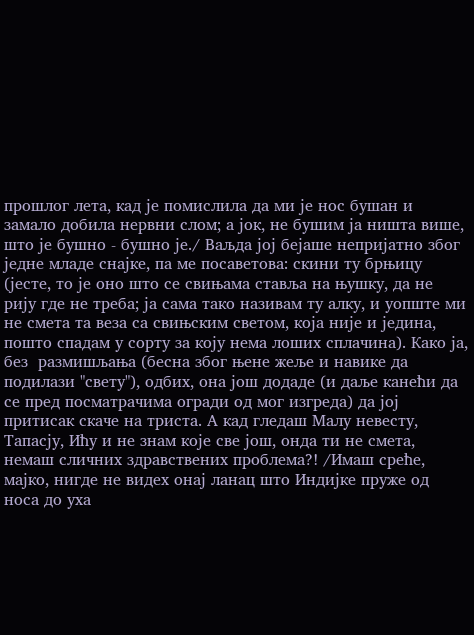прошлог лета, кад је помислила да ми је нос бушан и замало добила нервни слом; а јок, не бушим ја ништа више, што је бушно - бушно је./ Ваљда јој бејаше непријатно због једне младе снајке, па ме посаветова: скини ту брњицу (јесте, то је оно што се свињама ставља на њушку, да не рију где не треба; ја сама тако називам ту алку, и уопште ми не смета та веза са свињским светом, која није и једина, пошто спадам у сорту за коју нема лоших сплачина). Како ја, без  размишљања (бесна због њене жеље и навике да подилази "свету"), одбих, она још додаде (и даље канећи да се пред посматрачима огради од мог изгреда) да јој притисак скаче на триста. А кад гледаш Малу невесту, Тапасју, Ићу и не знам које све још, онда ти не смета, немаш сличних здравствених проблема?! /Имаш среће, мајко, нигде не видех онај ланац што Индијке пруже од носа до уха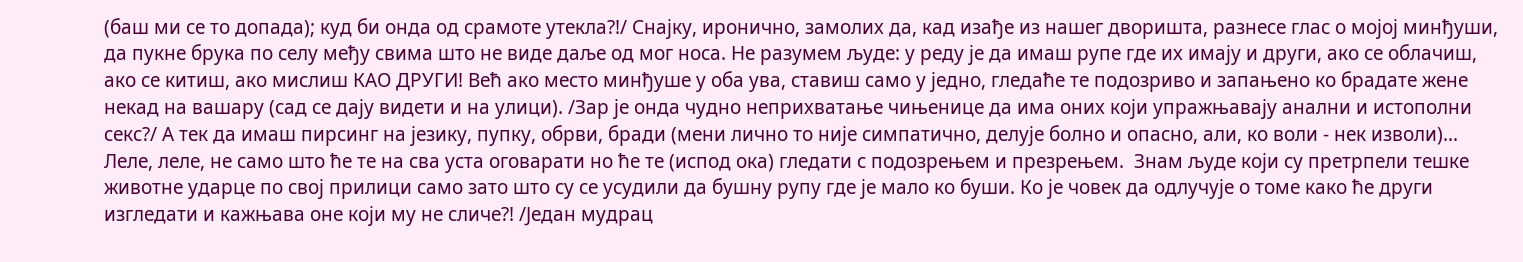(баш ми се то допада); куд би онда од срамоте утекла?!/ Снајку, иронично, замолих да, кад изађе из нашег дворишта, разнесе глас о мојој минђуши, да пукне брука по селу међу свима што не виде даље од мог носа. Не разумем људе: у реду је да имаш рупе где их имају и други, ако се облачиш, ако се китиш, ако мислиш КАО ДРУГИ! Већ ако место минђуше у оба ува, ставиш само у једно, гледаће те подозриво и запањено ко брадате жене некад на вашару (сад се дају видети и на улици). /Зар је онда чудно неприхватање чињенице да има оних који упражњавају анални и истополни секс?/ А тек да имаш пирсинг на језику, пупку, обрви, бради (мени лично то није симпатично, делује болно и опасно, али, ко воли - нек изволи)... Леле, леле, не само што ће те на сва уста оговарати но ће те (испод ока) гледати с подозрењем и презрењем.  Знам људе који су претрпели тешке животне ударце по свој прилици само зато што су се усудили да бушну рупу где је мало ко буши. Ко је човек да одлучује о томе како ће други изгледати и кажњава оне који му не сличе?! /Један мудрац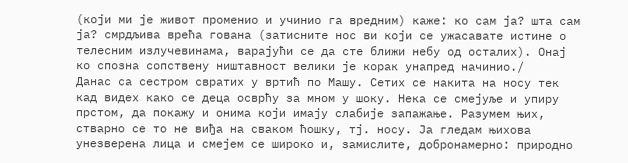(који ми је живот променио и учинио га вредним) каже: ко сам ја? шта сам ја? смрдљива врећа гована (затисните нос ви који се ужасавате истине о телесним излучевинама, варајући се да сте ближи небу од осталих). Онај ко спозна сопствену ништавност велики је корак унапред начинио./
Данас са сестром свратих у вртић по Машу. Сетих се накита на носу тек кад видех како се деца осврћу за мном у шоку. Нека се смејуље и упиру прстом, да покажу и онима који имају слабије запажање. Разумем њих, стварно се то не виђа на сваком ћошку, тј. носу. Ја гледам њихова унезверена лица и смејем се широко и, замислите, добронамерно: природно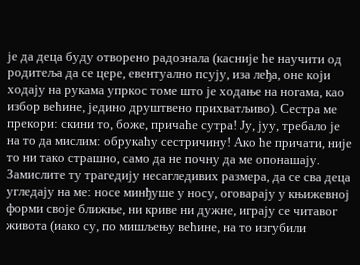је да деца буду отворено радознала (касније ће научити од родитеља да се цере, евентуално псују, иза леђа, оне који ходају на рукама упркос томе што је ходање на ногама, као избор већине, једино друштвено прихватљиво). Сестра ме прекори: скини то, боже, причаће сутра! Ју, јуу, требало је на то да мислим: обрукаћу сестричину! Ако ће причати, није то ни тако страшно, само да не почну да ме опонашају. Замислите ту трагедију несагледивих размера, да се сва деца угледају на ме: носе минђуше у носу, оговарају у књижевној форми своје ближње, ни криве ни дужне, играју се читавог живота (иако су, по мишљењу већине, на то изгубили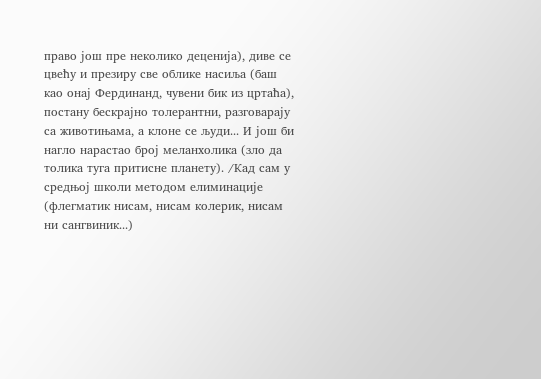право још пре неколико деценија), диве се цвећу и презиру све облике насиља (баш као онај Фердинанд, чувени бик из цртаћа), постану бескрајно толерантни, разговарају са животињама, а клоне се људи... И још би нагло нарастао број меланхолика (зло да толика туга притисне планету). /Кад сам у средњој школи методом елиминације (флегматик нисам, нисам колерик, нисам ни сангвиник...)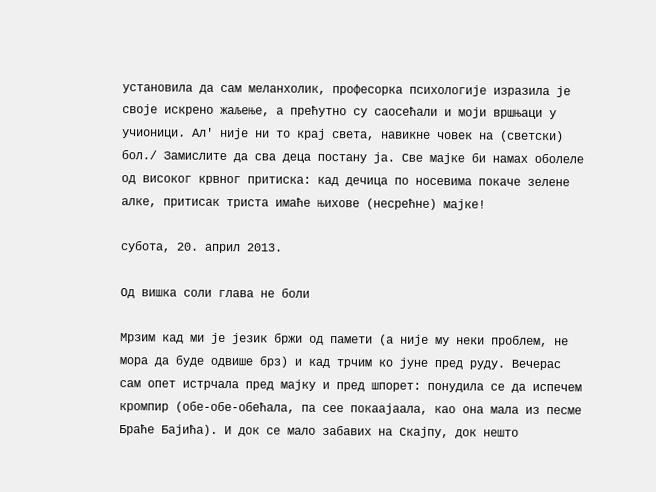установила да сам меланхолик, професорка психологије изразила је своје искрено жаљење, а прећутно су саосећали и моји вршњаци у учионици. Ал' није ни то крај света, навикне човек на (светски) бол./ Замислите да сва деца постану ја. Све мајке би намах оболеле од високог крвног притиска: кад дечица по носевима покаче зелене алке, притисак триста имаће њихове (несрећне) мајке!

субота, 20. април 2013.

Од вишка соли глава не боли

Мрзим кад ми је језик бржи од памети (а није му неки проблем, не мора да буде одвише брз) и кад трчим ко јуне пред руду. Вечерас сам опет истрчала пред мајку и пред шпорет: понудила се да испечем кромпир (обе-обе-обећала, па сeе покаајаала, као она мала из песме Браће Бајића). И док се мало забавих на Скајпу, док нешто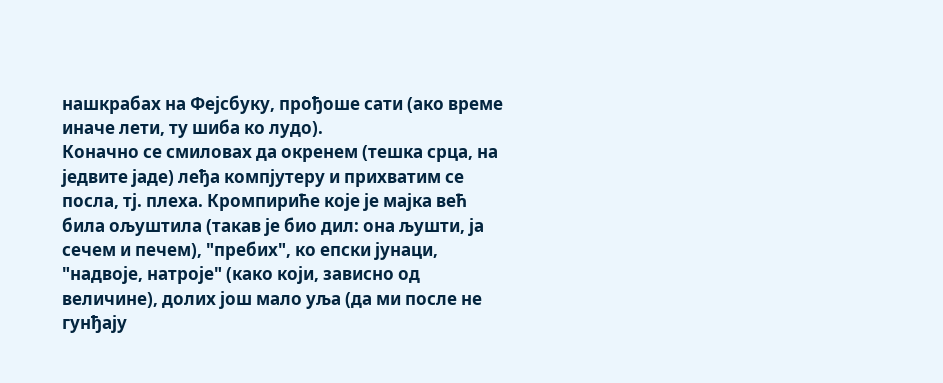нашкрабах на Фејсбуку, прођоше сати (ако време иначе лети, ту шиба ко лудо).
Коначно се смиловах да окренем (тешка срца, на једвите јаде) леђа компјутеру и прихватим се посла, тј. плеха. Кромпириће које је мајка већ била ољуштила (такав је био дил: она љушти, ја сечем и печем), "пребих", ко епски јунаци, "надвоје, натроје" (како који, зависно од величине), долих још мало уља (да ми после не гунђају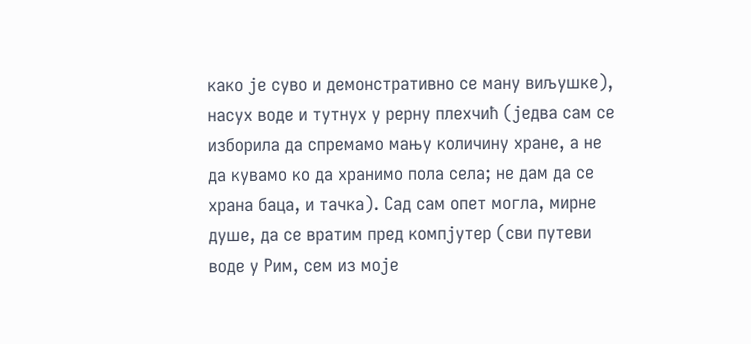како је суво и демонстративно се ману виљушке), насух воде и тутнух у рерну плехчић (једва сам се изборила да спремамо мању количину хране, а не да кувамо ко да хранимо пола села; не дам да се храна баца, и тачка). Сад сам опет могла, мирне душе, да се вратим пред компјутер (сви путеви воде у Рим, сем из моје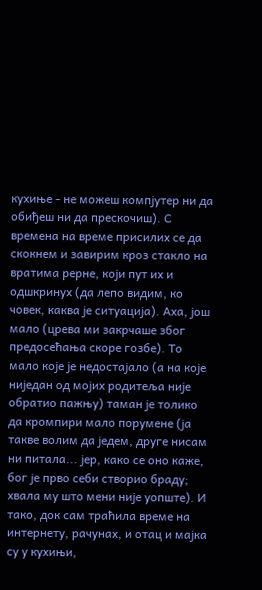кухиње - не можеш компјутер ни да обиђеш ни да прескочиш). С времена на време присилих се да скокнем и завирим кроз стакло на вратима рерне, који пут их и одшкринух (да лепо видим, ко човек, каква је ситуација). Аха, још мало (црева ми закрчаше због предосећања скоре гозбе). То мало које је недостајало (а на које ниједан од мојих родитеља није обратио пажњу) таман је толико да кромпири мало порумене (ја такве волим да једем, друге нисам ни питала... јер, како се оно каже, бог је прво себи створио браду; хвала му што мени није уопште). И тако, док сам траћила време на интернету, рачунах, и отац и мајка су у кухињи,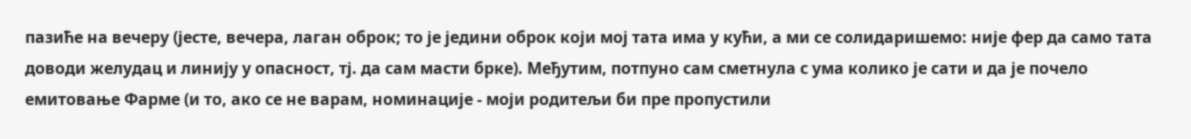пазиће на вечеру (јесте, вечера, лаган оброк; то је једини оброк који мој тата има у кући, а ми се солидаришемо: није фер да само тата доводи желудац и линију у опасност, тј. да сам масти брке). Међутим, потпуно сам сметнула с ума колико је сати и да је почело емитовање Фарме (и то, ако се не варам, номинације - моји родитељи би пре пропустили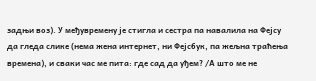задњи воз). У међувремену је стигла и сестра па навалила на Фејсу да гледа слике (нема жена интернет, ни Фејсбук, па жељна траћења времена), и сваки час ме пита: где сад да уђем? /А што ме не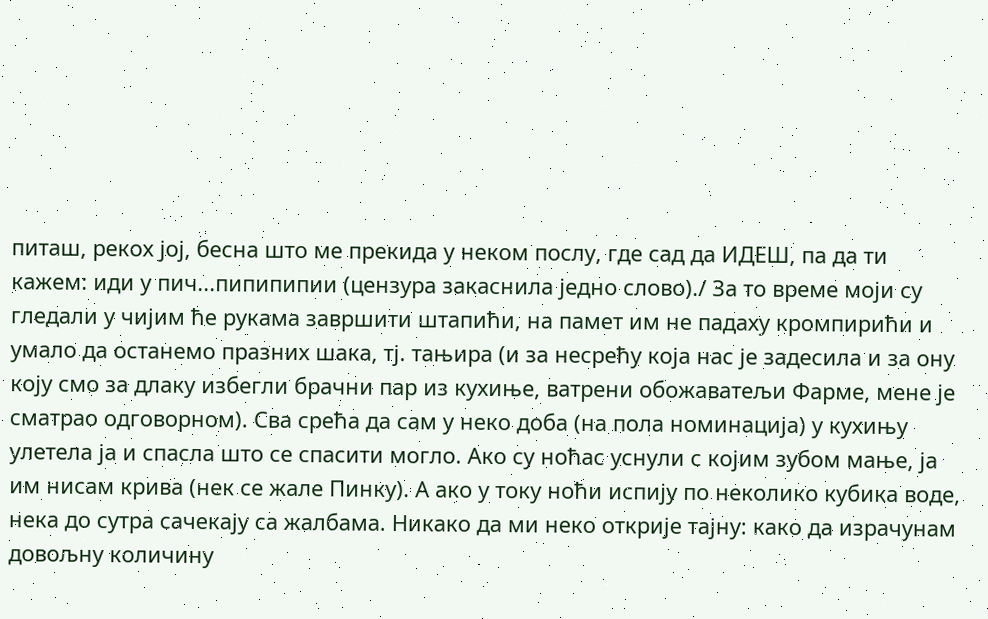питаш, рекох јој, бесна што ме прекида у неком послу, где сад да ИДЕШ, па да ти кажем: иди у пич...пипипипии (цензура закаснила једно слово)./ За то време моји су гледали у чијим ће рукама завршити штапићи, на памет им не падаху кромпирићи и умало да останемо празних шака, тј. тањира (и за несрећу која нас је задесила и за ону коју смо за длаку избегли брачни пар из кухиње, ватрени обожаватељи Фарме, мене је сматрао одговорном). Сва срећа да сам у неко доба (на пола номинација) у кухињу улетела ја и спасла што се спасити могло. Ако су ноћас уснули с којим зубом мање, ја им нисам крива (нек се жале Пинку). А ако у току ноћи испију по неколико кубика воде, нека до сутра сачекају са жалбама. Никако да ми неко открије тајну: како да израчунам довољну количину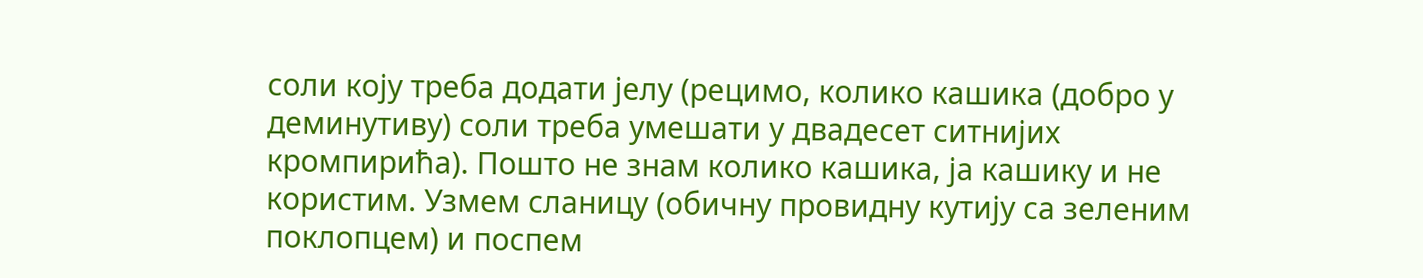соли коју треба додати јелу (рецимо, колико кашика (добро у деминутиву) соли треба умешати у двадесет ситнијих кромпирића). Пошто не знам колико кашика, ја кашику и не користим. Узмем сланицу (обичну провидну кутију са зеленим поклопцем) и поспем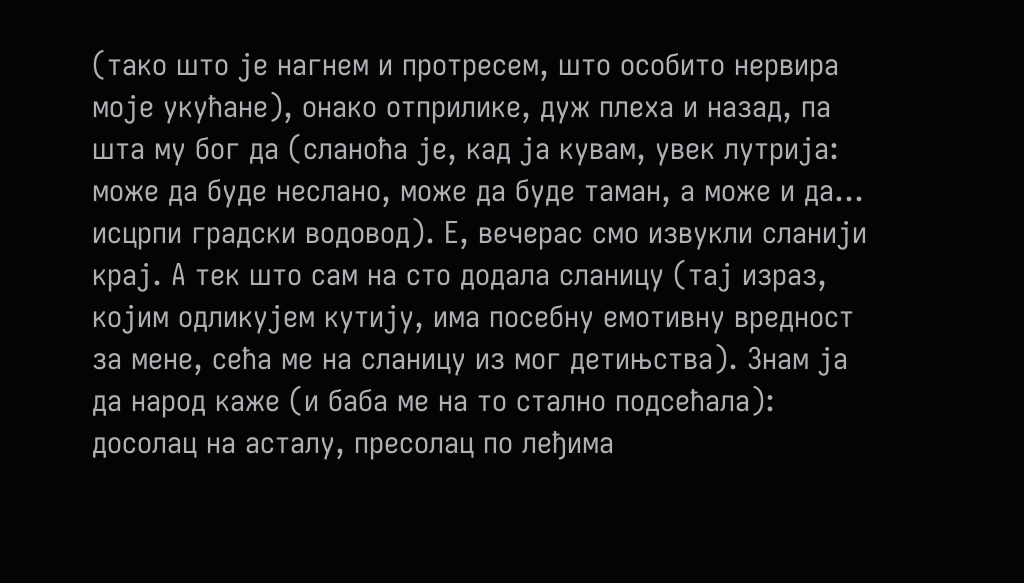(тако што је нагнем и протресем, што особито нервира моје укућане), онако отприлике, дуж плеха и назад, па шта му бог да (сланоћа је, кад ја кувам, увек лутрија: може да буде неслано, може да буде таман, а може и да... исцрпи градски водовод). Е, вечерас смо извукли сланији крај. А тек што сам на сто додала сланицу (тај израз, којим одликујем кутију, има посебну емотивну вредност за мене, сећа ме на сланицу из мог детињства). Знам ја да народ каже (и баба ме на то стално подсећала): досолац на асталу, пресолац по леђима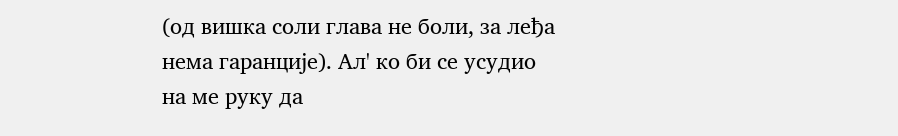(од вишка соли глава не боли, за леђа нема гаранције). Ал' ко би се усудио на ме руку да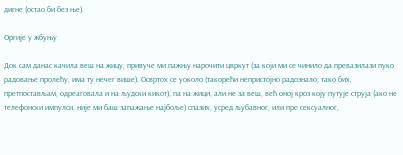дигне (остао би без ње).

Оргије у жбуњу

Док сам данас качила веш на жицу, привуче ми пажњу нарочити цвркут (за који ми се чинило да превазилази пуко  радовање пролећу, има ту нечег више). Освртох се уоколо (такорећи непристојно радознало; тако бих, претпостављам, одреаговала и на људски кикот), па на жици, али не за веш, већ оној кроз коју путује струја (ако не телефонски импулси, није ми баш запажање најбоље) спазих, усред љубавног, или пре сексуалног,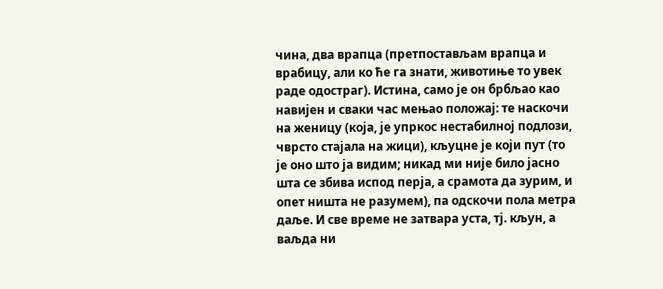чина, два врапца (претпостављам врапца и врабицу, али ко ће га знати, животиње то увек раде одостраг). Истина, само је он брбљао као навијен и сваки час мењао положај: те наскочи на женицу (која, је упркос нестабилној подлози, чврсто стајала на жици), кљуцне је који пут (то је оно што ја видим; никад ми није било јасно шта се збива испод перја, а срамота да зурим, и опет ништа не разумем), па одскочи пола метра даље. И све време не затвара уста, тј. кљун, а ваљда ни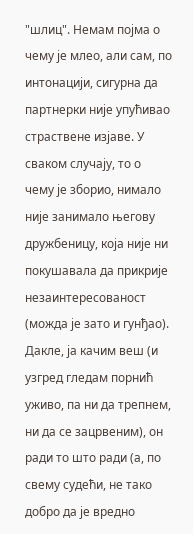"шлиц". Немам појма о чему је млео, али сам, по интонацији, сигурна да партнерки није упућивао страствене изјаве. У сваком случају, то о чему је зборио, нимало није занимало његову дружбеницу, која није ни покушавала да прикрије незаинтересованост (можда је зато и гунђао).
Дакле, ја качим веш (и узгред гледам порнић уживо, па ни да трепнем, ни да се зацрвеним), он ради то што ради (а, по свему судећи, не тако добро да је вредно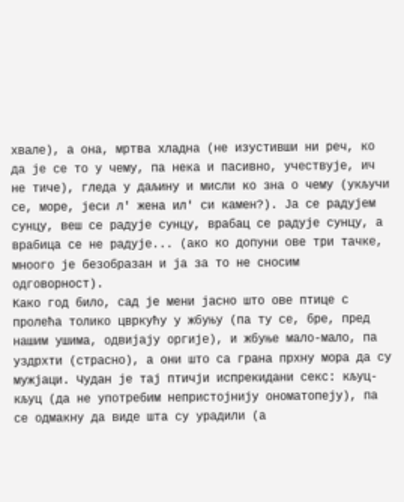хвале), а она, мртва хладна (не изустивши ни реч, ко да је се то у чему, па нека и пасивно, учествује, ич не тиче), гледа у даљину и мисли ко зна о чему (укључи се, море, јеси л' жена ил' си камен?). Ја се радујем сунцу, веш се радује сунцу, врабац се радује сунцу, а врабица се не радује... (ако ко допуни ове три тачке, мноого је безобразан и ја за то не сносим одговорност).
Како год било, сад је мени јасно што ове птице с пролећа толико цвркућу у жбуњу (па ту се, бре, пред нашим ушима, одвијају оргије), и жбуње мало-мало, па уздрхти (страсно), а они што са грана прхну мора да су мужјаци. Чудан је тај птичји испрекидани секс: кљуц-кљуц (да не употребим непристојнију ономатопеју), па се одмакну да виде шта су урадили (а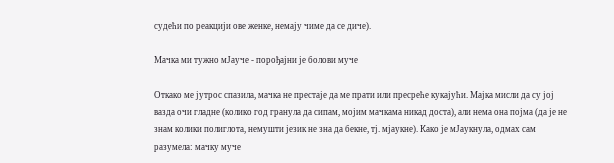судећи по реакцији ове женке, немају чиме да се диче).

Мачка ми тужно мЈауче - порођајни је болови муче

Откако ме јутрос спазила, мачка не престаје да ме прати или пресреће кукајући. Мајка мисли да су јој вазда очи гладне (колико год гранула да сипам, мојим мачкама никад доста), али нема она појма (да је не знам колики полиглота, немушти језик не зна да бекне, тј. мјаукне). Како је мЈаукнула, одмах сам разумела: мачку муче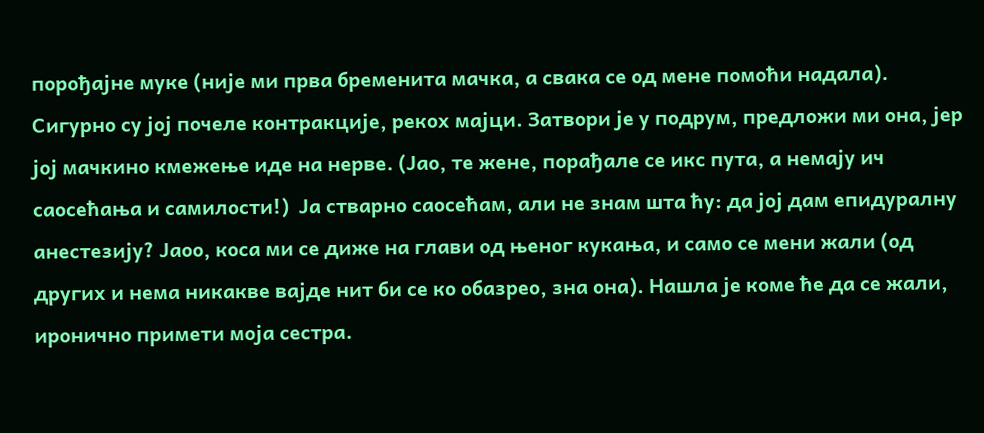порођајне муке (није ми прва бременита мачка, а свака се од мене помоћи надала). Сигурно су јој почеле контракције, рекох мајци. Затвори је у подрум, предложи ми она, јер јој мачкино кмежење иде на нерве. (Јао, те жене, порађале се икс пута, а немају ич саосећања и самилости!)  Ја стварно саосећам, али не знам шта ћу: да јој дам епидуралну анестезију? Јаоо, коса ми се диже на глави од њеног кукања, и само се мени жали (од других и нема никакве вајде нит би се ко обазрео, зна она). Нашла је коме ће да се жали, иронично примети моја сестра.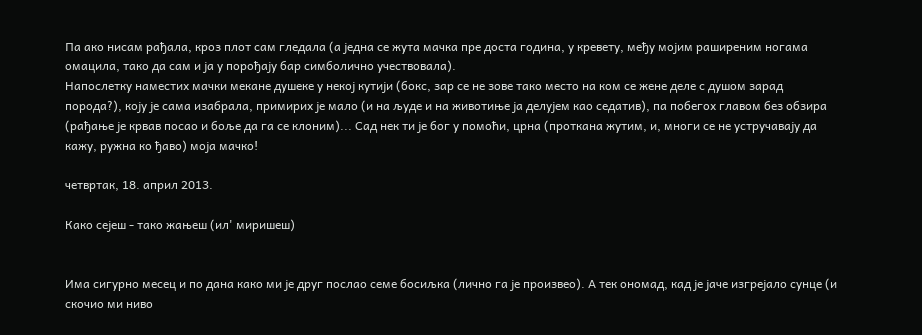Па ако нисам рађала, кроз плот сам гледала (а једна се жута мачка пре доста година, у кревету, међу мојим раширеним ногама омацила, тако да сам и ја у порођају бар симболично учествовала).
Напослетку наместих мачки мекане душеке у некој кутији (бокс, зар се не зове тако место на ком се жене деле с душом зарад порода?), коју је сама изабрала, примирих је мало (и на људе и на животиње ја делујем као седатив), па побегох главом без обзира (рађање је крвав посао и боље да га се клоним)... Сад нек ти је бог у помоћи, црна (проткана жутим, и, многи се не устручавају да кажу, ружна ко ђаво) моја мачко!

четвртак, 18. април 2013.

Како сејеш - тако жањеш (ил' миришеш)


Има сигурно месец и по дана како ми је друг послао семе босиљка (лично га је произвео). А тек ономад, кад је јаче изгрејало сунце (и скочио ми ниво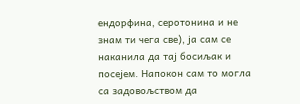ендорфина, серотонина и не знам ти чега све), ја сам се наканила да тај босиљак и посејем. Напокон сам то могла са задовољством да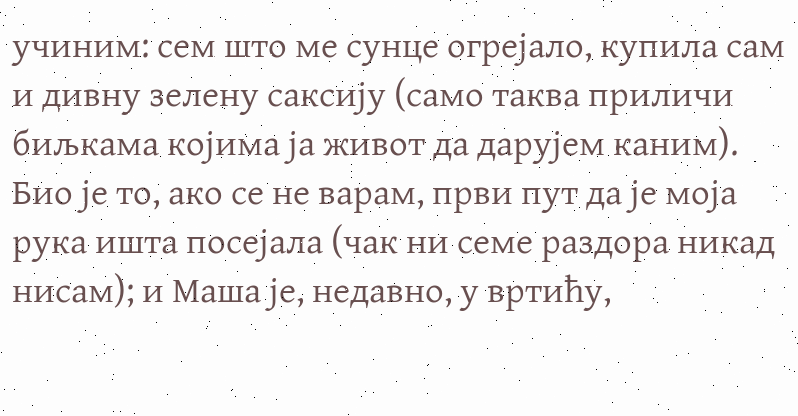учиним: сем што ме сунце огрејало, купила сам и дивну зелену саксију (само таква приличи биљкама којима ја живот да дарујем каним).
Био је то, ако се не варам, први пут да је моја рука ишта посејала (чак ни семе раздора никад нисам); и Маша је, недавно, у вртићу,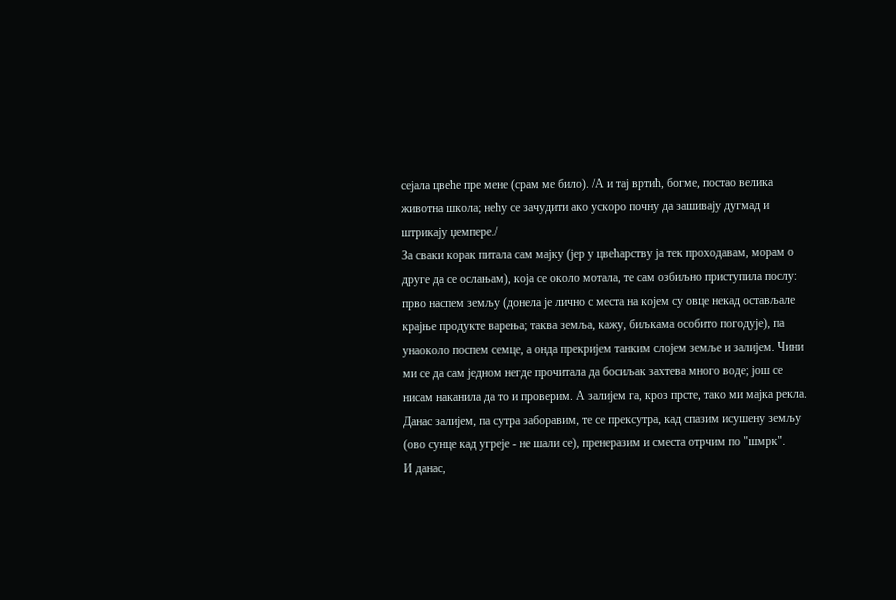сејала цвеће пре мене (срам ме било). /А и тај вртић, богме, постао велика животна школа; нећу се зачудити ако ускоро почну да зашивају дугмад и штрикају џемпере./
За сваки корак питала сам мајку (јер у цвећарству ја тек проходавам, морам о друге да се ослањам), која се около мотала, те сам озбиљно приступила послу: прво наспем земљу (донела је лично с места на којем су овце некад остављале крајње продукте варења; таква земља, кажу, биљкама особито погодује), па унаоколо поспем семце, а онда прекријем танким слојем земље и залијем. Чини ми се да сам једном негде прочитала да босиљак захтева много воде; још се нисам наканила да то и проверим. А залијем га, кроз прсте, тако ми мајка рекла. Данас залијем, па сутра заборавим, те се прексутра, кад спазим исушену земљу (ово сунце кад угреје - не шали се), пренеразим и сместа отрчим по "шмрк".
И данас,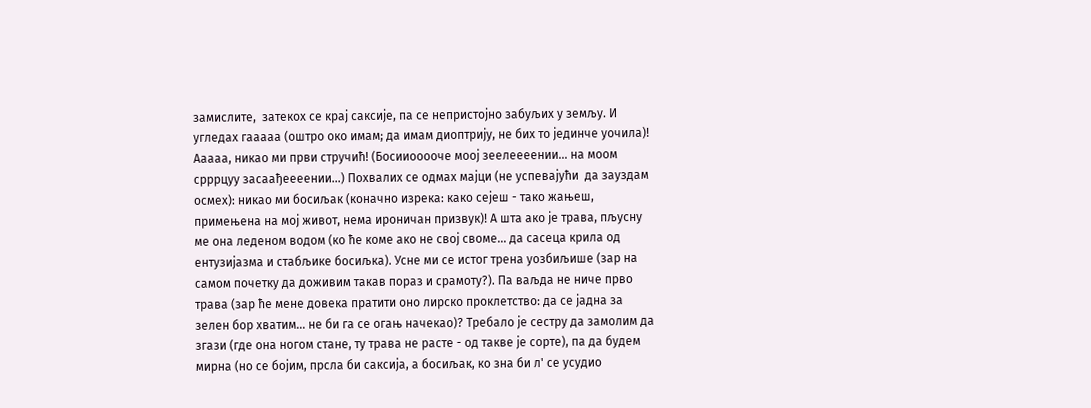замислите,  затекох се крај саксије, па се непристојно забуљих у земљу. И угледах гааааа (оштро око имам; да имам диоптрију, не бих то јединче уочила)! Ааааа, никао ми први стручић! (Босииооооче моој зеелеееении... на моом срррцуу засаађеееении...) Похвалих се одмах мајци (не успевајући  да зауздам осмех): никао ми босиљак (коначно изрека: како сејеш - тако жањеш, примењена на мој живот, нема ироничан призвук)! А шта ако је трава, пљусну ме она леденом водом (ко ће коме ако не свој своме... да сасеца крила од ентузијазма и стабљике босиљка). Усне ми се истог трена уозбиљише (зар на самом почетку да доживим такав пораз и срамоту?). Па ваљда не ниче прво трава (зар ће мене довека пратити оно лирско проклетство: да се јадна за зелен бор хватим... не би га се огањ начекао)? Требало је сестру да замолим да згази (где она ногом стане, ту трава не расте - од такве је сорте), па да будем мирна (но се бојим, прсла би саксија, а босиљак, ко зна би л' се усудио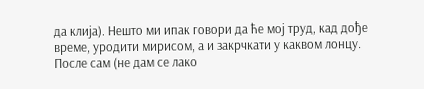да клија). Нешто ми ипак говори да ће мој труд, кад дође време, уродити мирисом, а и закрчкати у каквом лонцу.
После сам (не дам се лако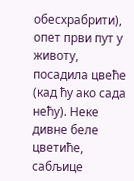обесхрабрити), опет први пут у животу, посадила цвеће (кад ћу ако сада нећу). Неке дивне беле цветиће, сабљице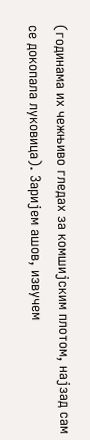(годинама их чежњиво гледах за комшијским плотом, најзад сам се докопала луковица). Заријем ашов, извучем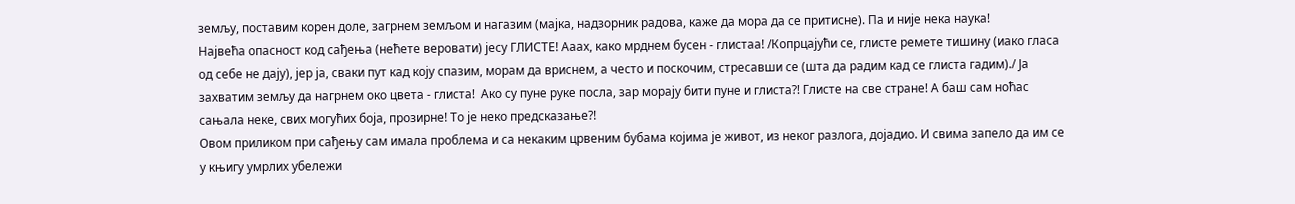земљу, поставим корен доле, загрнем земљом и нагазим (мајка, надзорник радова, каже да мора да се притисне). Па и није нека наука!
Највећа опасност код сађења (нећете веровати) јесу ГЛИСТЕ! Ааах, како мрднем бусен - глистаа! /Копрцајући се, глисте ремете тишину (иако гласа од себе не дају), јер ја, сваки пут кад коју спазим, морам да вриснем, а често и поскочим, стресавши се (шта да радим кад се глиста гадим)./ Ја захватим земљу да нагрнем око цвета - глиста!  Ако су пуне руке посла, зар морају бити пуне и глиста?! Глисте на све стране! А баш сам ноћас сањала неке, свих могућих боја, прозирне! То је неко предсказање?!
Овом приликом при сађењу сам имала проблема и са некаким црвеним бубама којима је живот, из неког разлога, дојадио. И свима запело да им се у књигу умрлих убележи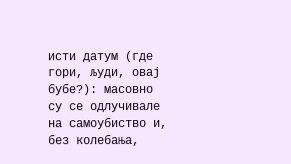исти датум (где гори, људи, овај бубе?): масовно су се одлучивале на самоубиство и, без колебања,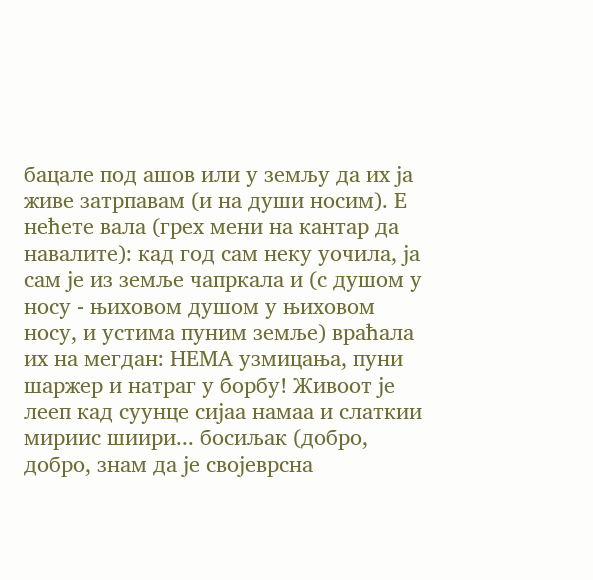бацале под ашов или у земљу да их ја живе затрпавам (и на души носим). Е нећете вала (грех мени на кантар да навалите): кад год сам неку уочила, ја сам је из земље чапркала и (с душом у носу - њиховом душом у њиховом носу, и устима пуним земље) враћала их на мегдан: НЕМА узмицања, пуни шаржер и натраг у борбу! Живоот је лееп кад суунце сијаа намаа и слаткии мириис шиири... босиљак (добро, добро, знам да је својеврсна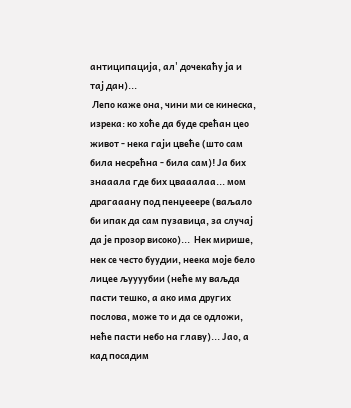антиципација, ал' дочекаћу ја и тај дан)...
 Лепо каже она, чини ми се кинеска, изрека: ко хоће да буде срећан цео живот - нека гаји цвеће (што сам била несрећна - била сам)! Ја бих знааала где бих цвааалаа... мом драгааану под пенџееере (ваљало би ипак да сам пузавица, за случај да је прозор високо)...  Нек мирише, нек се често буудии, неека моје бело лицее љуууубии (неће му ваљда пасти тешко, а ако има других послова, може то и да се одложи, неће пасти небо на главу)... Јао, а кад посадим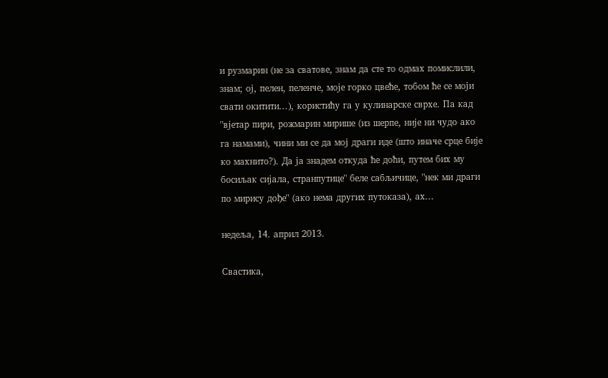и рузмарин (не за сватове, знам да сте то одмах помислили, знам; ој, пелен, пеленче, моје горко цвеће, тобом ће се моји свати окитити...), користићу га у кулинарске сврхе. Па кад "вјетар пири, рожмарин мирише (из шерпе, није ни чудо ако га намами), чини ми се да мој драги иде (што иначе срце бије ко махнито?). Да ја знадем откуда ће доћи, путем бих му босиљак сијала, странпутице" беле сабљичице, "нек ми драги по мирису дође" (ако нема других путоказа), ах...

недеља, 14. април 2013.

Свастика,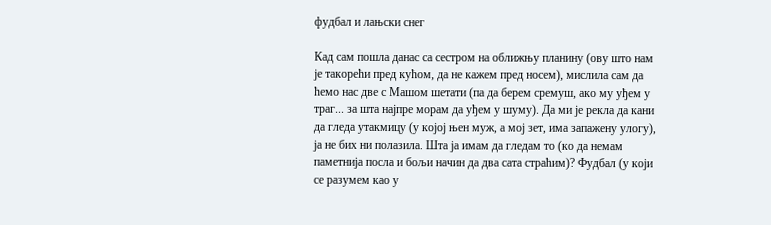фудбал и лањски снег

Кад сам пошла данас са сестром на оближњу планину (ову што нам је такорећи пред кућом, да не кажем пред носем), мислила сам да ћемо нас две с Машом шетати (па да берем сремуш, ако му уђем у траг... за шта најпре морам да уђем у шуму). Да ми је рекла да кани да гледа утакмицу (у којој њен муж, а мој зет, има запажену улогу), ја не бих ни полазила. Шта ја имам да гледам то (ко да немам паметнија посла и бољи начин да два сата страћим)? Фудбал (у који се разумем као у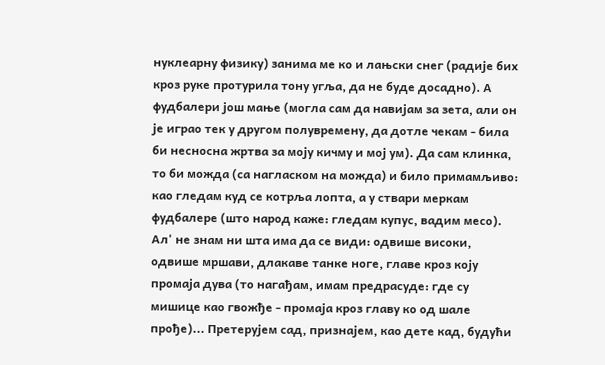нуклеарну физику) занима ме ко и лањски снег (радије бих кроз руке протурила тону угља, да не буде досадно). А фудбалери још мање (могла сам да навијам за зета, али он је играо тек у другом полувремену, да дотле чекам - била би несносна жртва за моју кичму и мој ум). Да сам клинка, то би можда (са нагласком на можда) и било примамљиво: као гледам куд се котрља лопта, а у ствари меркам фудбалере (што народ каже: гледам купус, вадим месо). Ал' не знам ни шта има да се види: одвише високи, одвише мршави, длакаве танке ноге, главе кроз коју промаја дува (то нагађам, имам предрасуде: где су мишице као гвожђе - промаја кроз главу ко од шале прође)... Претерујем сад, признајем, као дете кад, будући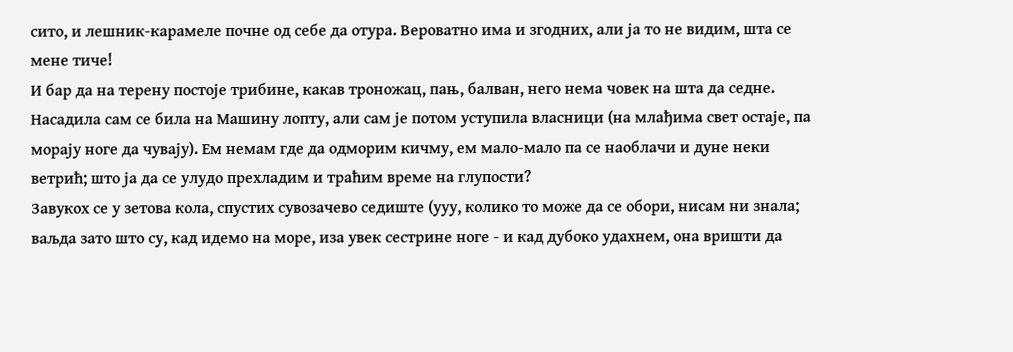сито, и лешник-карамеле почне од себе да отура. Вероватно има и згодних, али ја то не видим, шта се мене тиче!
И бар да на терену постоје трибине, какав троножац, пањ, балван, него нема човек на шта да седне. Насадила сам се била на Машину лопту, али сам је потом уступила власници (на млађима свет остаје, па морају ноге да чувају). Ем немам где да одморим кичму, ем мало-мало па се наоблачи и дуне неки ветрић; што ја да се улудо прехладим и траћим време на глупости?
Завукох се у зетова кола, спустих сувозачево седиште (ууу, колико то може да се обори, нисам ни знала; ваљда зато што су, кад идемо на море, иза увек сестрине ноге - и кад дубоко удахнем, она вришти да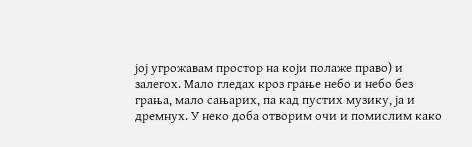јој угрожавам простор на који полаже право) и залегох. Мало гледах кроз грање небо и небо без грања, мало сањарих, па кад пустих музику, ја и дремнух. У неко доба отворим очи и помислим како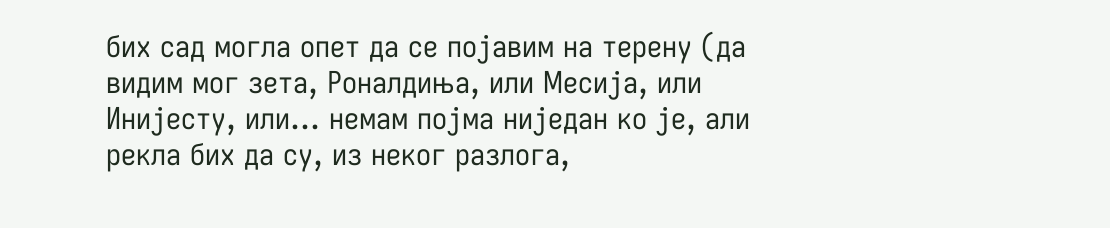бих сад могла опет да се појавим на терену (да видим мог зета, Роналдиња, или Месија, или Инијесту, или... немам појма ниједан ко је, али рекла бих да су, из неког разлога,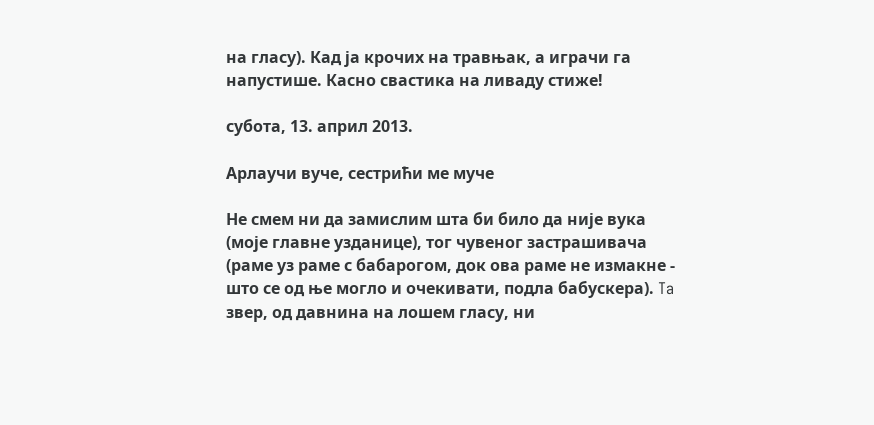на гласу). Кад ја крочих на травњак, а играчи га напустише. Касно свастика на ливаду стиже!

субота, 13. април 2013.

Арлаучи вуче, сестрићи ме муче

Не смем ни да замислим шта би било да није вука (моје главне узданице), тог чувеног застрашивача (раме уз раме с бабарогом, док ова раме не измакне - што се од ње могло и очекивати, подла бабускера). Ta звер, од давнина на лошем гласу, ни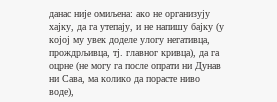данас није омиљена: ако не организују хајку, да га утепају, и не напишу бајку (у којој му увек доделе улогу негативца, прождрљивца, тј. главног кривца), да га оцрне (не могу га после опрати ни Дунав ни Сава, ма колико да порасте ниво воде),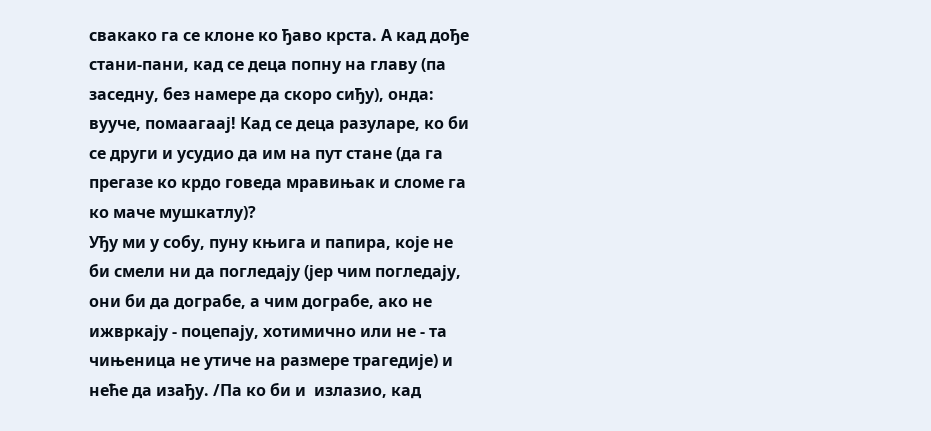свакако га се клоне ко ђаво крста. А кад дође стани-пани, кад се деца попну на главу (па заседну, без намере да скоро сиђу), онда: вууче, помаагаај! Кад се деца разуларе, ко би се други и усудио да им на пут стaне (да га прегазе ко крдо говеда мравињак и сломе га ко маче мушкатлу)?
Уђу ми у собу, пуну књига и папира, које не би смели ни да погледају (јер чим погледају, они би да дограбе, а чим дограбе, ако не ижвркају - поцепају, хотимично или не - та чињеница не утиче на размере трагедије) и неће да изађу. /Па ко би и  излазио, кад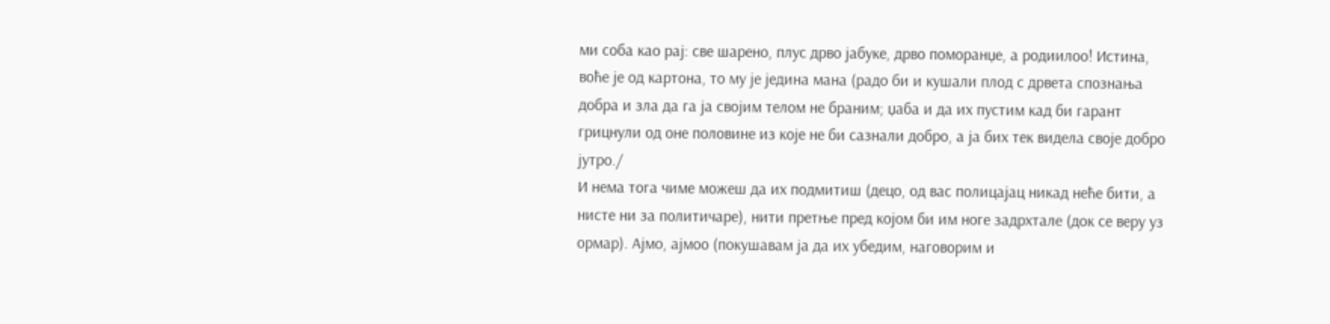ми соба као рај: све шарено, плус дрво јабуке, дрво поморанџе, а родиилоо! Истина, воће је од картона, то му је једина мана (радо би и кушали плод с дрвета спознања добра и зла да га ја својим телом не браним; џаба и да их пустим кад би гарант грицнули од оне половине из које не би сазнали добро, а ја бих тек видела своје добро јутро./
И нема тога чиме можеш да их подмитиш (децо, од вас полицајац никад неће бити, а нисте ни за политичаре), нити претње пред којом би им ноге задрхтале (док се веру уз ормар). Ајмо, ајмоо (покушавам ја да их убедим, наговорим и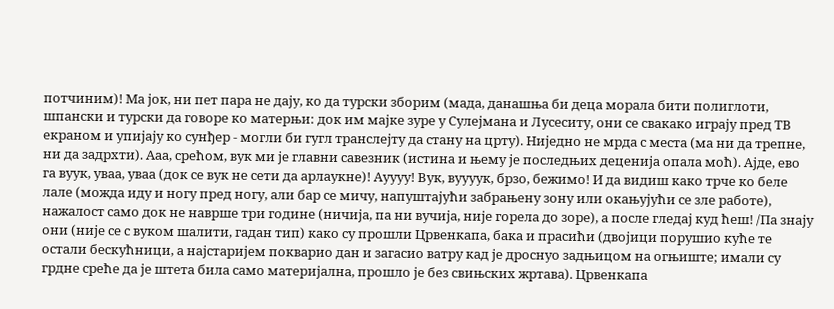потчиним)! Ма јок, ни пет пара не дају, ко да турски зборим (мада, данашња би деца морала бити полиглоти, шпански и турски да говоре ко матерњи: док им мајке зуре у Сулејмана и Лусеситу, они се свакако играју пред ТВ екраном и упијају ко сунђер - могли би гугл транслејту да стану на црту). Ниједно не мрда с места (ма ни да трепне, ни да задрхти). Ааа, срећом, вук ми је главни савезник (истина и њему је последњих деценија опала моћ). Ајде, ево га вуук, уваа, уваа (док се вук не сети да арлаукне)! Ауууу! Вук, вуууук, брзо, бежимо! И да видиш како трче ко беле лале (можда иду и ногу пред ногу, али бар се мичу, напуштајући забрањену зону или окањујући се зле работе), нажалост само док не наврше три године (ничија, па ни вучија, није горела до зоре), а после гледај куд ћеш! /Па знају они (није се с вуком шалити, гадан тип) како су прошли Црвенкапа, бака и прасићи (двојици порушио куће те остали бескућници, а најстаријем покварио дан и загасио ватру кад је дроснуо задњицом на огњиште; имали су грдне среће да је штета била само материјална, прошло је без свињских жртава). Црвенкапа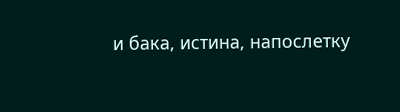и бака, истина, напослетку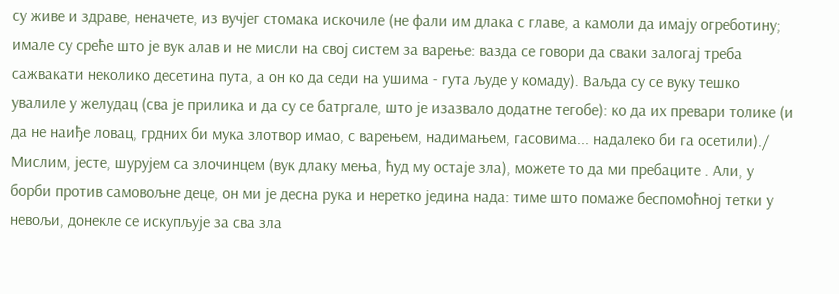су живе и здраве, неначете, из вучјег стомака искочиле (не фали им длака с главе, а камоли да имају огреботину; имале су среће што је вук алав и не мисли на свој систем за варење: вазда се говори да сваки залогај треба сажвакати неколико десетина пута, а он ко да седи на ушима - гута људе у комаду). Ваљда су се вуку тешко увалиле у желудац (сва је прилика и да су се батргале, што је изазвало додатне тегобе): ко да их превари толике (и да не наиђе ловац, грдних би мука злотвор имао, с варењем, надимањем, гасовима... надалеко би га осетили)./
Мислим, јесте, шурујем са злочинцем (вук длаку мења, ћуд му остаје зла), можете то да ми пребаците . Али, у борби против самовољне деце, он ми је десна рука и неретко једина нада: тиме што помаже беспомоћној тетки у невољи, донекле се искупљује за сва зла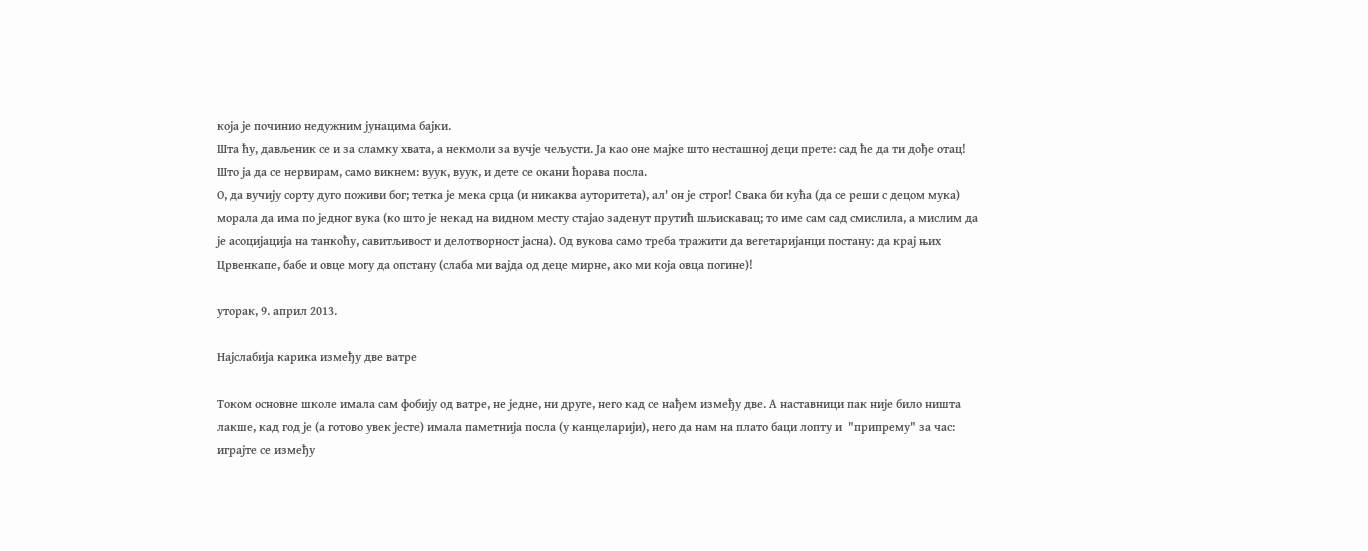која је починио недужним јунацима бајки.
Шта ћу, дављеник се и за сламку хвата, а некмоли за вучје чељусти. Ја као оне мајке што несташној деци прете: сад ће да ти дође отац! Што ја да се нервирам, само викнем: вуук, вуук, и дете се окани ћорава посла.
О, да вучију сорту дуго поживи бог; тетка је мека срца (и никаква ауторитета), ал' он је строг! Свака би кућа (да се реши с децом мука) морала да има по једног вука (ко што је некад на видном месту стајао заденут прутић шљискавац; то име сам сад смислила, а мислим да је асоцијација на танкоћу, савитљивост и делотворност јасна). Од вукова само треба тражити да вегетаријанци постану: да крај њих Црвенкапе, бабе и овце могу да опстану (слаба ми вајда од деце мирне, ако ми која овца погине)!

уторак, 9. април 2013.

Најслабија карика између две ватре

Током основне школе имала сам фобију од ватре, не једне, ни друге, него кад се нађем између две. А наставници пак није било ништа лакше, кад год је (а готово увек јесте) имала паметнија посла (у канцеларији), него да нам на плато баци лопту и  "припрему" за час: играјте се између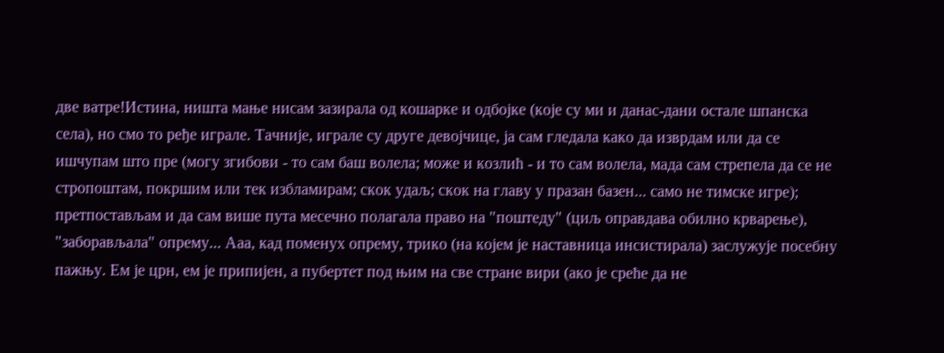две ватре!Истина, ништа мање нисам зазирала од кошарке и одбојке (које су ми и данас-дани остале шпанска села), но смо то ређе играле. Тачније, играле су друге девојчице, ја сам гледала како да изврдам или да се ишчупам што пре (могу згибови - то сам баш волела; може и козлић - и то сам волела, мада сам стрепела да се не стропоштам, покршим или тек избламирам; скок удаљ; скок на главу у празан базен... само не тимске игре); претпостављам и да сам више пута месечно полагала право на "поштеду" (циљ оправдава обилно крварење), "заборављала" опрему... Ааа, кад поменух опрему, трико (на којем је наставница инсистирала) заслужује посебну пажњу. Ем је црн, ем је припијен, а пубертет под њим на све стране вири (ако је среће да не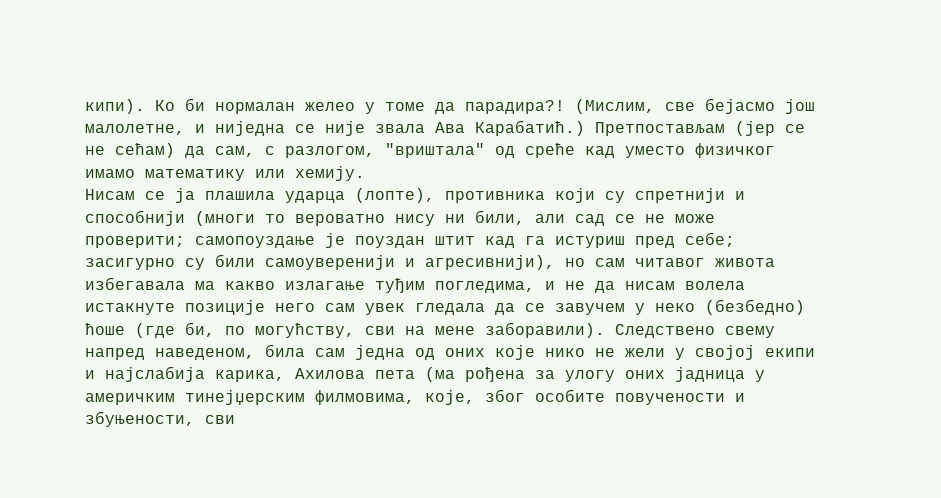кипи). Ко би нормалан желео у томе да парадира?! (Мислим, све бејасмо још малолетне, и ниједна се није звала Ава Карабатић.) Претпостављам (јер се не сећам) да сам, с разлогом, "вриштала" од среће кад уместо физичког имамо математику или хемију.
Нисам се ја плашила ударца (лопте), противника који су спретнији и способнији (многи то вероватно нису ни били, али сад се не може проверити; самопоуздање је поуздан штит кад га истуриш пред себе; засигурно су били самоуверенији и агресивнији), но сам читавог живота избегавала ма какво излагање туђим погледима, и не да нисам волела истакнуте позиције него сам увек гледала да се завучем у неко (безбедно) ћоше (где би, по могућству, сви на мене заборавили). Следствено свему напред наведеном, била сам једна од оних које нико не жели у својој екипи и најслабија карика, Ахилова пета (ма рођена за улогу оних јадница у америчким тинејџерским филмовима, које, због особите повучености и збуњености, сви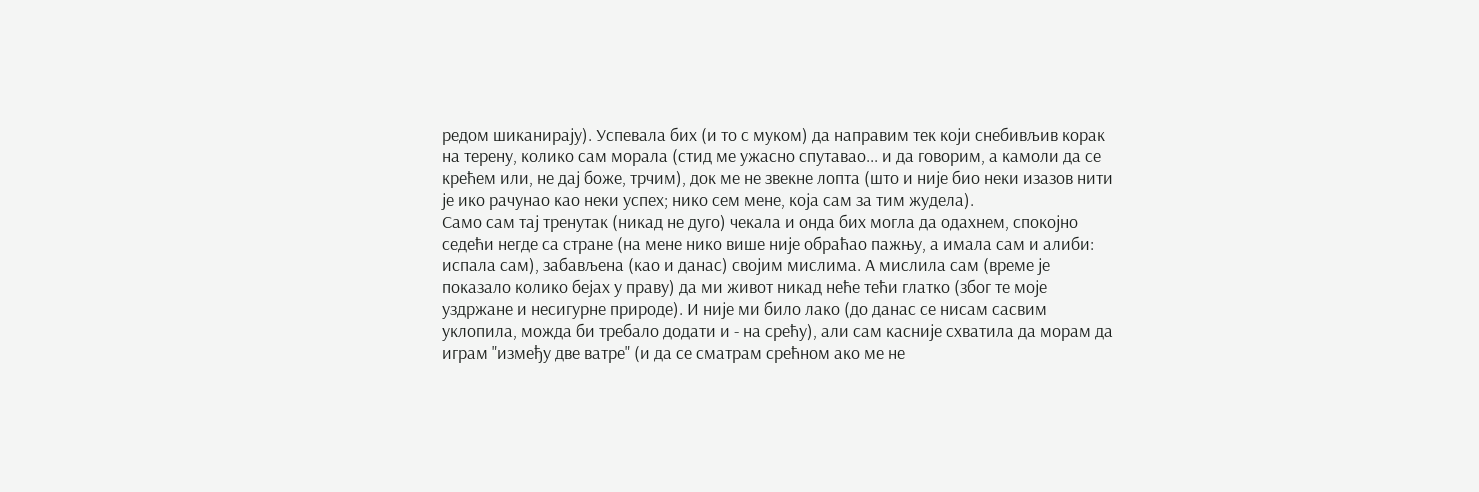редом шиканирају). Успевала бих (и то с муком) да направим тек који снебивљив корак на терену, колико сам морала (стид ме ужасно спутавао... и да говорим, а камоли да се крећем или, не дај боже, трчим), док ме не звекне лопта (што и није био неки изазов нити је ико рачунао као неки успех; нико сем мене, која сам за тим жудела).
Само сам тај тренутак (никад не дуго) чекала и онда бих могла да одахнем, спокојно седећи негде са стране (на мене нико више није обраћао пажњу, а имала сам и алиби: испала сам), забављена (као и данас) својим мислима. А мислила сам (време је показало колико бејах у праву) да ми живот никад неће тећи глатко (због те моје уздржане и несигурне природе). И није ми било лако (до данас се нисам сасвим уклопила, можда би требало додати и - на срећу), али сам касније схватила да морам да играм "између две ватре" (и да се сматрам срећном ако ме не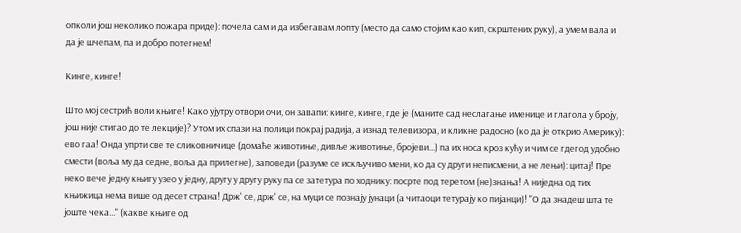опколи још неколико пожара приде): почела сам и да избегавам лопту (место да само стојим као кип, скрштених руку), а умем вала и да је шчепам, па и добро потегнем!

Кинге, кинге!

Што мој сестрић воли књиге! Како ујутру отвори очи, он завапи: кинге, кинге, где је (маните сад неслагање именице и глагола у броју, још није стигао до те лекције)? Утом их спази на полици покрај радија, а изнад телевизора, и кликне радосно (ко да је открио Америку): ево гаа! Онда упрти све те сликовничице (домаће животиње, дивље животиње, бројеви...) па их носа кроз кућу и чим се гдегод удобно смести (воља му да седне, воља да прилегне), заповеди (разуме се искључиво мени, ко да су други неписмени, а не лењи): цитај! Пре неко вече једну књигу узео у једну, другу у другу руку па се затетура по ходнику: посрте под теретом (не)знања! А ниједна од тих књижица нема више од десет страна! Држ' се, држ' се, на муци се познају јунаци (а читаоци тетурају ко пијанци)! "О да знадеш шта те јоште чека..." (какве књиге од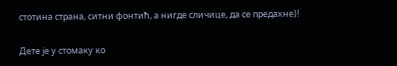стотина страна, ситни фонтић, а нигде сличице, да се предахне)!

Дете је у стомаку ко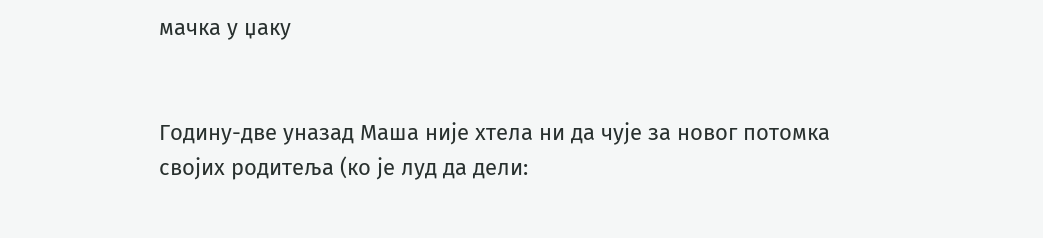мачка у џаку


Годину-две уназад Маша није хтела ни да чује за новог потомка својих родитеља (ко је луд да дели: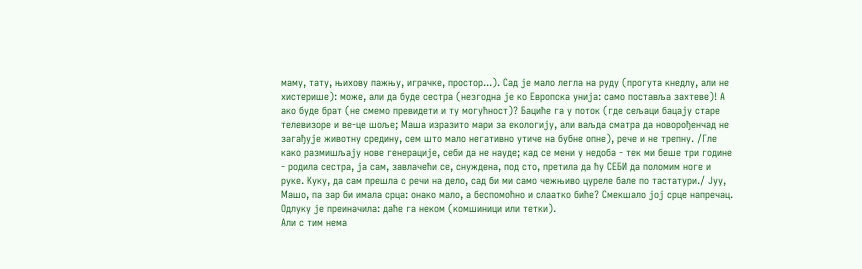маму, тату, њихову пажњу, играчке, простор...). Сад је мало легла на руду (прогута кнедлу, али не хистерише): може, али да буде сестра (незгодна је ко Европска унија: само поставља захтеве)! А ако буде брат (не смемо превидети и ту могућност)? Бациће га у поток (где сељаци бацају старе телевизоре и ве-це шоље; Маша изразито мари за екологију, али ваљда сматра да новорођенчад не загађује животну средину, сем што мало негативно утиче на бубне опне), рече и не трепну. /Гле како размишљају нове генерације, себи да не науде; кад се мени у недоба - тек ми беше три године - родила сестра, ја сам, завлачећи се, снуждена, под сто, претила да ћу СЕБИ да поломим ноге и руке. Куку, да сам прешла с речи на дело, сад би ми само чежњиво цуреле бале по тастатури./ Јуу, Машо, па зар би имала срца: онако мало, а беспомоћно и слаатко биће? Смекшало јој срце напречац. Одлуку је преиначила: даће га неком (комшиници или тетки).
Али с тим нема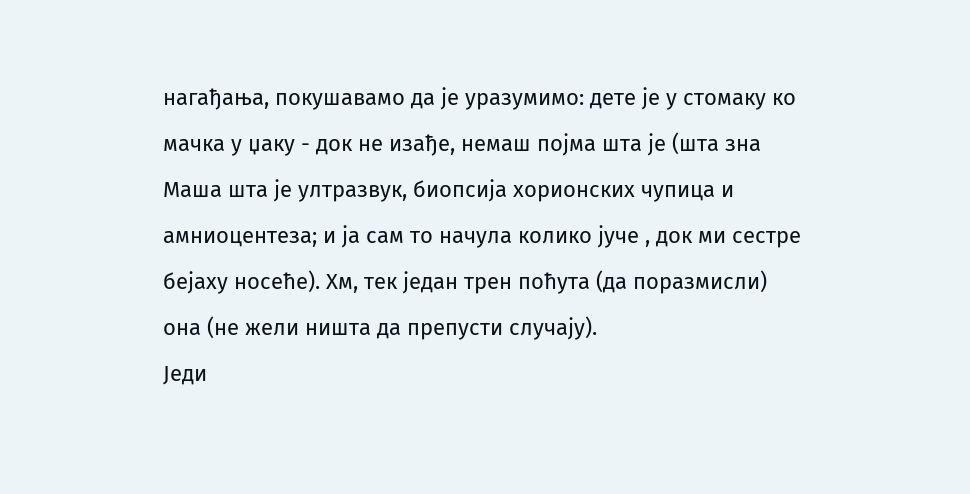нагађања, покушавамо да је уразумимо: дете је у стомаку ко мачка у џаку - док не изађе, немаш појма шта је (шта зна Маша шта је ултразвук, биопсија хорионских чупица и амниоцентеза; и ја сам то начула колико јуче , док ми сестре бејаху носеће). Хм, тек један трен поћута (да поразмисли) она (не жели ништа да препусти случају).
Једи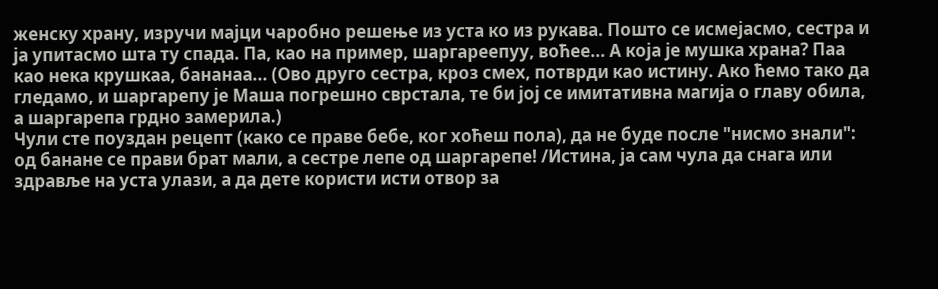женску храну, изручи мајци чаробно решење из уста ко из рукава. Пошто се исмејасмо, сестра и ја упитасмо шта ту спада. Па, као на пример, шаргареепуу, воћее... А која је мушка храна? Паа као нека крушкаа, бананаа... (Ово друго сестра, кроз смех, потврди као истину. Ако ћемо тако да гледамо, и шаргарепу је Маша погрешно сврстала, те би јој се имитативна магија о главу обила, а шаргарепа грдно замерила.)
Чули сте поуздан рецепт (како се праве бебе, ког хоћеш пола), да не буде после "нисмо знали": од банане се прави брат мали, а сестре лепе од шаргарепе! /Истина, ја сам чула да снага или здравље на уста улази, а да дете користи исти отвор за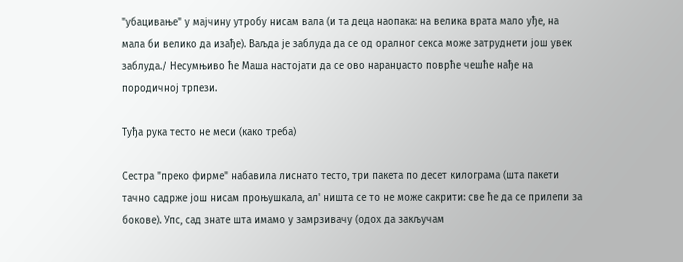"убацивање" у мајчину утробу нисам вала (и та деца наопака: на велика врата мало уђе, на мала би велико да изађе). Ваљда је заблуда да се од оралног секса може затруднети још увек заблуда./ Несумњиво ће Маша настојати да се ово наранџасто поврће чешће нађе на породичној трпези.

Туђа рука тесто не меси (како треба)

Сестра "преко фирме" набавила лиснато тесто, три пакета по десет килограма (шта пакети тачно садрже још нисам проњушкала, ал' ништа се то не може сакрити: све ће да се прилепи за бокове). Упс, сад знате шта имамо у замрзивачу (одох да закључам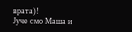врата)!
Јуче смо Маша и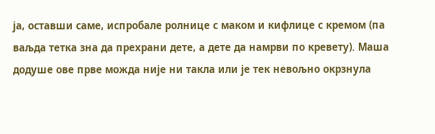ја, оставши саме, испробале ролнице с маком и кифлице с кремом (па ваљда тетка зна да прехрани дете, а дете да намрви по кревету). Маша додуше ове прве можда није ни такла или је тек невољно окрзнула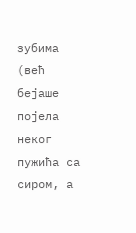зубима (већ бејаше појела неког пужића са сиром, а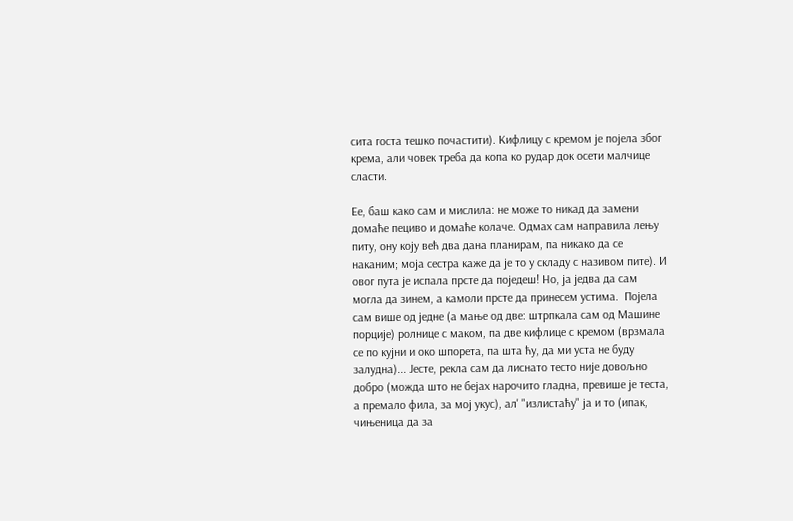сита госта тешко почастити). Кифлицу с кремом је појела због крема, али човек треба да копа ко рудар док осети малчице сласти.

Ее, баш како сам и мислила: не може то никад да замени домаће пециво и домаће колаче. Одмах сам направила лењу питу, ону коју већ два дана планирам, па никако да се наканим; моја сестра каже да је то у складу с називом пите). И овог пута је испала прсте да поједеш! Но, ја једва да сам могла да зинем, а камоли прсте да принесем устима.  Појела сам више од једне (а мање од две: штрпкала сам од Машине порције) ролнице с маком, па две кифлице с кремом (врзмала се по кујни и око шпорета, па шта ћу, да ми уста не буду залудна)... Јесте, рекла сам да лиснато тесто није довољно добро (можда што не бејах нарочито гладна, превише је теста, а премало фила, за мој укус), ал' "излистаћу" ја и то (ипак, чињеница да за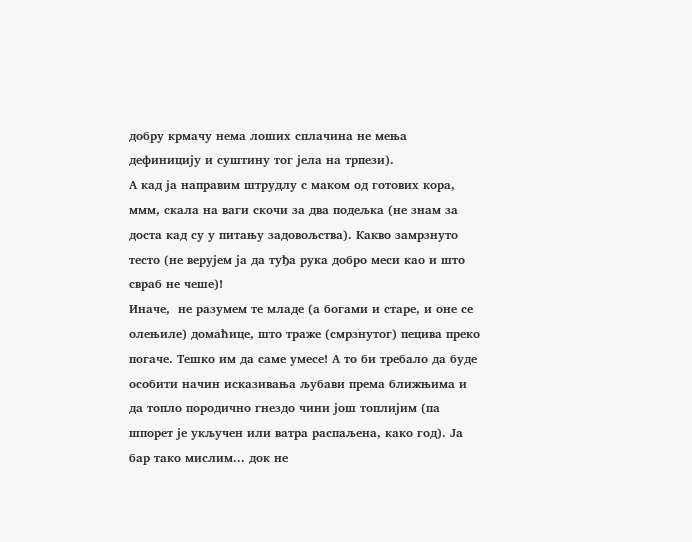добру крмачу нема лоших сплачина не мења дефиницију и суштину тог јела на трпези).
А кад ја направим штрудлу с маком од готових кора, ммм, скала на ваги скочи за два подељка (не знам за доста кад су у питању задовољства). Какво замрзнуто тесто (не верујем ја да туђа рука добро меси као и што свраб не чеше)!
Иначе,  не разумем те младе (а богами и старе, и оне се олењиле) домаћице, што траже (смрзнутог) пецива преко погаче. Тешко им да саме умесе! А то би требало да буде особити начин исказивања љубави према ближњима и да топло породично гнездо чини још топлијим (па шпорет је укључен или ватра распаљена, како год). Ја бар тако мислим... док не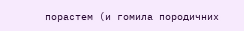порастем (и гомила породичних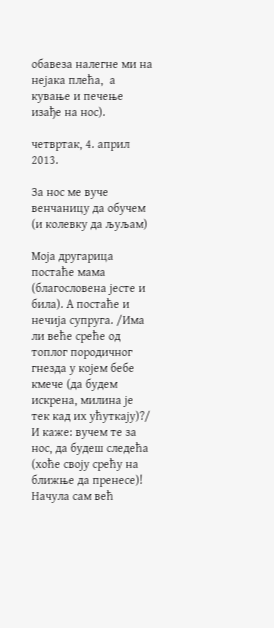обавеза налегне ми на нејака плећа,  а кување и печење изађе на нос).

четвртак, 4. април 2013.

За нос ме вуче венчаницу да обучем (и колевку да љуљам)

Моја другарица постаће мама (благословена јесте и била). А постаће и нечија супруга. /Има ли веће среће од топлог породичног гнезда у којем бебе кмече (да будем искрена, милина је тек кад их ућуткају)?/ И каже: вучем те за нос, да будеш следећа (хоће своју срећу на ближње да пренесе)! Начула сам већ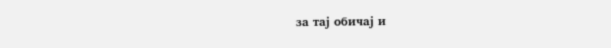за тај обичај и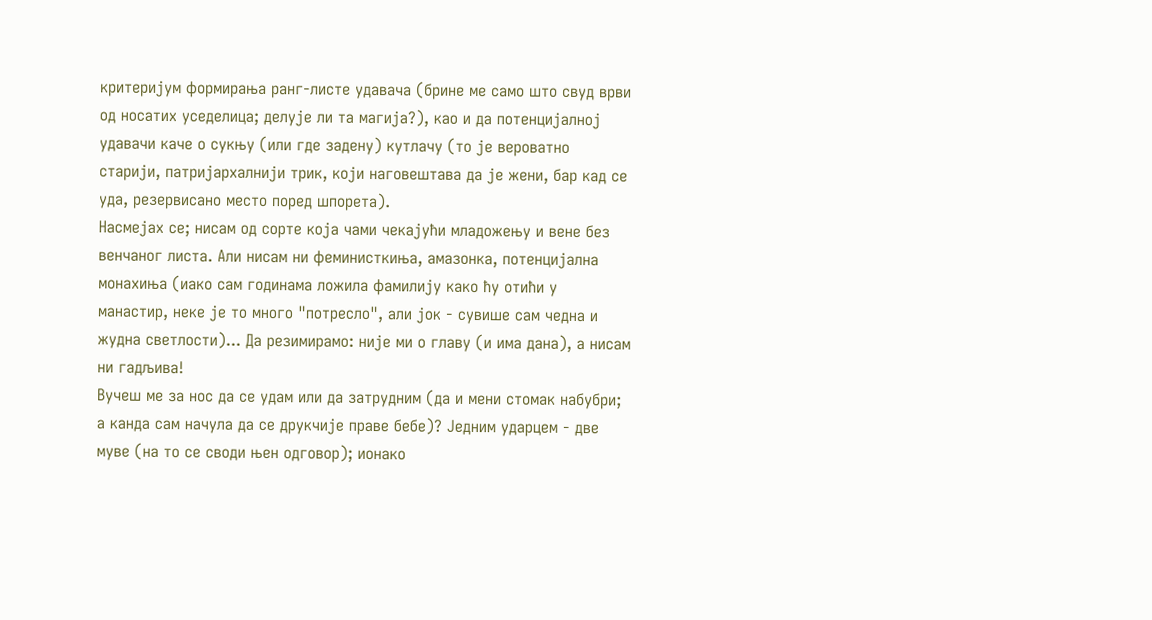критеријум формирања ранг-листе удавача (брине ме само што свуд врви од носатих уседелица; делује ли та магија?), као и да потенцијалној удавачи каче о сукњу (или где задену) кутлачу (то је вероватно старији, патријархалнији трик, који наговештава да је жени, бар кад се уда, резервисано место поред шпорета).
Насмејах се; нисам од сорте која чами чекајући младожењу и вене без венчаног листа. Али нисам ни феминисткиња, амазонка, потенцијална монахиња (иако сам годинама ложила фамилију како ћу отићи у манастир, неке је то много "потресло", али јок - сувише сам чедна и жудна светлости)... Да резимирамо: није ми о главу (и има дана), а нисам ни гадљива!
Вучеш ме за нос да се удам или да затрудним (да и мени стомак набубри; а канда сам начула да се друкчије праве бебе)? Једним ударцем - две муве (на то се своди њен одговор); ионако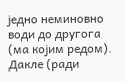једно неминовно води до другога (ма којим редом). Дакле (ради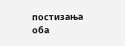постизања оба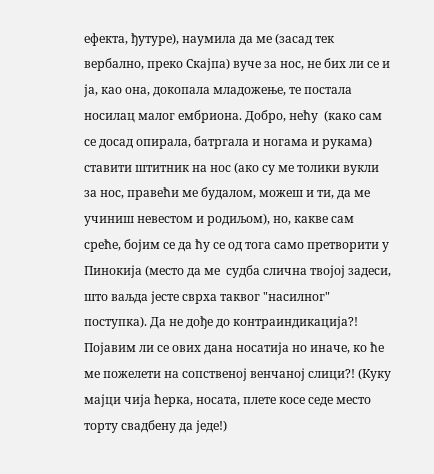ефекта, ђутуре), наумила да ме (засад тек вербално, преко Скајпа) вуче за нос, не бих ли се и ја, као она, докопала младожење, те постала носилац малог ембриона. Добро, нећу  (како сам се досад опирала, батргала и ногама и рукама) ставити штитник на нос (ако су ме толики вукли за нос, правећи ме будалом, можеш и ти, да ме учиниш невестом и родиљом), но, какве сам среће, бојим се да ћу се од тога само претворити у Пинокија (место да ме  судба слична твојој задеси, што ваљда јесте сврха таквог "насилног" поступка). Да не дође до контраиндикација?! Појавим ли се ових дана носатија но иначе, ко ће ме пожелети на сопственој венчаној слици?! (Куку мајци чија ћерка, носата, плете косе седе место торту свадбену да једе!)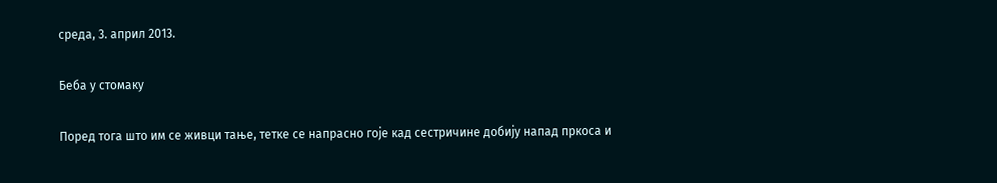среда, 3. април 2013.

Беба у стомаку

Поред тога што им се живци тање, тетке се напрасно гоје кад сестричине добију напад пркоса и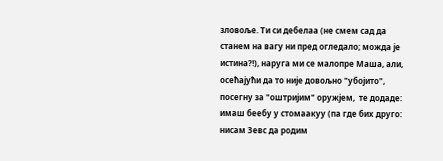зловоље. Ти си дебелаа (не смем сад да станем на вагу ни пред огледало; можда је истина?!), наруга ми се малопре Маша, али, осећајући да то није довољно "убојито", посегну за "оштријим" оружјем,  те додаде: имаш беебу у стомаакуу (па где бих друго: нисам Зевс да родим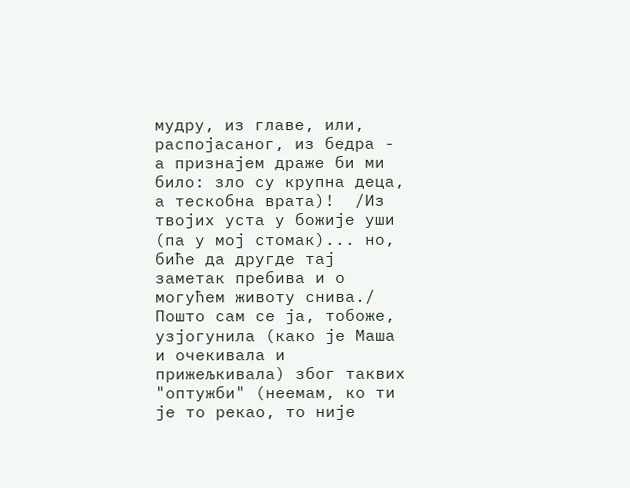мудру, из главе, или, распојасаног, из бедра - а признајем драже би ми било: зло су крупна деца, а тескобна врата)!  /Из твојих уста у божије уши (па у мој стомак)... но, биће да другде тај заметак пребива и о могућем животу снива./
Пошто сам се ја, тобоже, узјогунила (како је Маша и очекивала и прижељкивала) због таквих "оптужби" (неемам, ко ти је то рекао, то није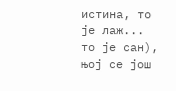истина, то је лаж... то је сан), њој се још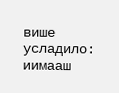више усладило: иимааш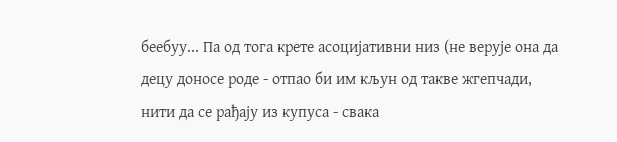беебуу... Па од тога крете асоцијативни низ (не верује она да децу доносе роде - отпао би им кљун од такве жгепчади, нити да се рађају из купуса - свака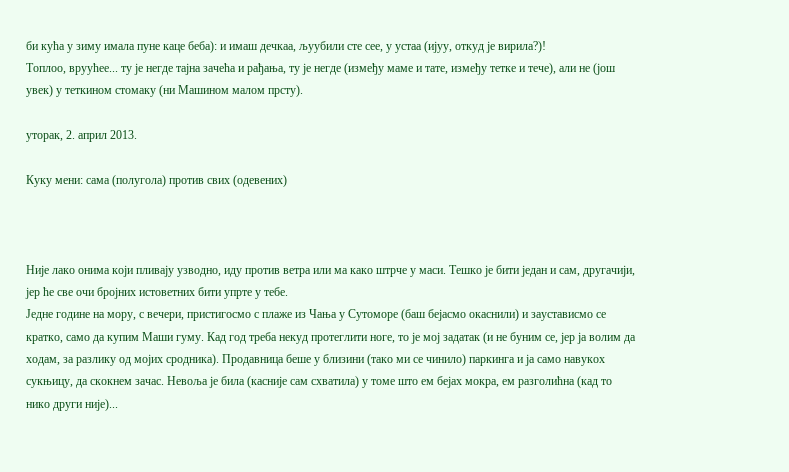би кућа у зиму имала пуне каце беба): и имаш дечкаа, љуубили сте сее, у устаа (ијуу, откуд је вирила?)!
Топлоо, вруућее... ту је негде тајна зачећа и рађања, ту је негде (између маме и тате, између тетке и тече), али не (још увек) у теткином стомаку (ни Машином малом прсту).

уторак, 2. април 2013.

Куку мени: сама (полугола) против свих (одевених)



Није лако онима који пливају узводно, иду против ветра или ма како штрче у маси. Тешко је бити један и сам, другачији, јер ће све очи бројних истоветних бити упрте у тебе.
Једне године на мору, с вечери, пристигосмо с плаже из Чања у Сутоморе (баш бејасмо окаснили) и заустависмо се кратко, само да купим Маши гуму. Кад год треба некуд протеглити ноге, то је мој задатак (и не буним се, јер ја волим да ходам, за разлику од мојих сродника). Продавница беше у близини (тако ми се чинило) паркинга и ја само навукох сукњицу, да скокнем зачас. Невоља је била (касније сам схватила) у томе што ем бејах мокра, ем разголићна (кад то нико други није)...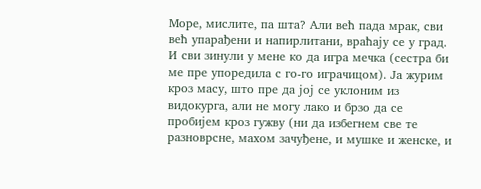Море, мислите, па шта? Али већ пада мрак, сви већ упарађени и напирлитани, враћају се у град. И сви зинули у мене ко да игра мечка (сестра би ме пре упоредила с го-го играчицом). Ја журим кроз масу, што пре да јој се уклоним из видокурга, али не могу лако и брзо да се пробијем кроз гужву (ни да избегнем све те разноврсне, махом зачуђене, и мушке и женске, и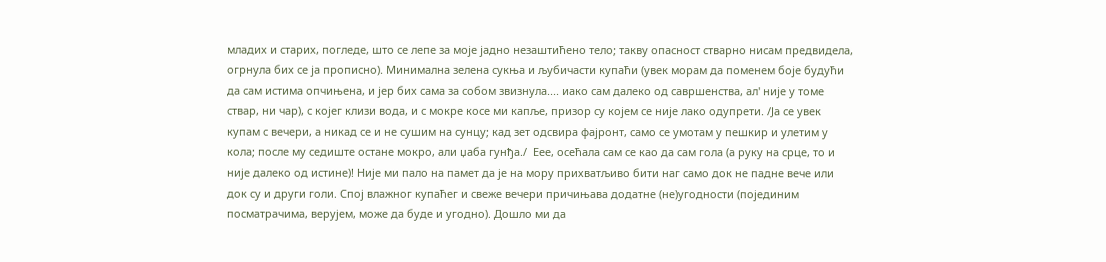младих и старих, погледе, што се лепе за моје јадно незаштићено тело; такву опасност стварно нисам предвидела, огрнула бих се ја прописно). Минимална зелена сукња и љубичасти купаћи (увек морам да поменем боје будући да сам истима опчињена, и јер бих сама за собом звизнула.... иако сам далеко од савршенства, ал' није у томе ствар, ни чар), с којег клизи вода, и с мокре косе ми капље, призор су којем се није лако одупрети. /Ја се увек купам с вечери, а никад се и не сушим на сунцу; кад зет одсвира фајронт, само се умотам у пешкир и улетим у кола; после му седиште остане мокро, али џаба гунђа./  Еее, осећала сам се као да сам гола (а руку на срце, то и није далеко од истине)! Није ми пало на памет да је на мору прихватљиво бити наг само док не падне вече или док су и други голи. Спој влажног купаћег и свеже вечери причињава додатне (не)угодности (појединим посматрачима, верујем, може да буде и угодно). Дошло ми да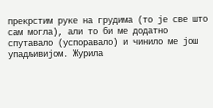прекрстим руке на грудима (то је све што сам могла), али то би ме додатно спутавало (успоравало) и чинило ме још упадљивијом. Журила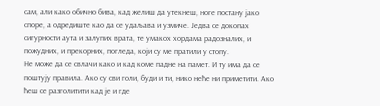сам, али како обично бива, кад желиш да утекнеш, ноге постану јако споре, а одредиште као да се удаљава и узмиче. Једва се докопах сигурности аута и залупих врата, те умакох хордама радозналих, и пожудних, и прекорних, погледа, који су ме пратили у стопу.
Не може да се свлачи како и кад коме падне на памет. И ту има да се поштују правила. Ако су сви голи, буди и ти, нико неће ни приметити. Ако ћеш се разголитити кад је и где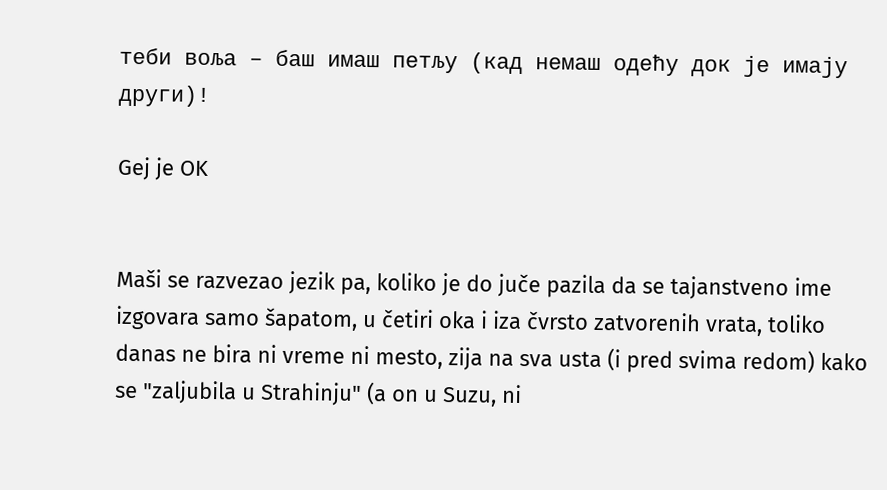теби воља – баш имаш петљу (кад немаш одећу док је имају други)!

Gej je OK


Maši se razvezao jezik pa, koliko je do juče pazila da se tajanstveno ime izgovara samo šapatom, u četiri oka i iza čvrsto zatvorenih vrata, toliko danas ne bira ni vreme ni mesto, zija na sva usta (i pred svima redom) kako se "zaljubila u Strahinju" (a on u Suzu, ni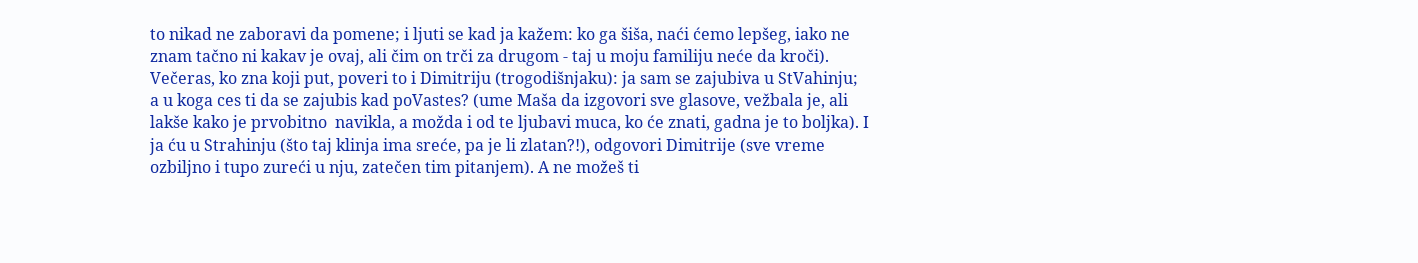to nikad ne zaboravi da pomene; i ljuti se kad ja kažem: ko ga šiša, naći ćemo lepšeg, iako ne znam tačno ni kakav je ovaj, ali čim on trči za drugom - taj u moju familiju neće da kroči).
Večeras, ko zna koji put, poveri to i Dimitriju (trogodišnjaku): ja sam se zajubiva u StVahinju; a u koga ces ti da se zajubis kad poVastes? (ume Maša da izgovori sve glasove, vežbala je, ali lakše kako je prvobitno  navikla, a možda i od te ljubavi muca, ko će znati, gadna je to boljka). I ja ću u Strahinju (što taj klinja ima sreće, pa je li zlatan?!), odgovori Dimitrije (sve vreme ozbiljno i tupo zureći u nju, zatečen tim pitanjem). A ne možeš ti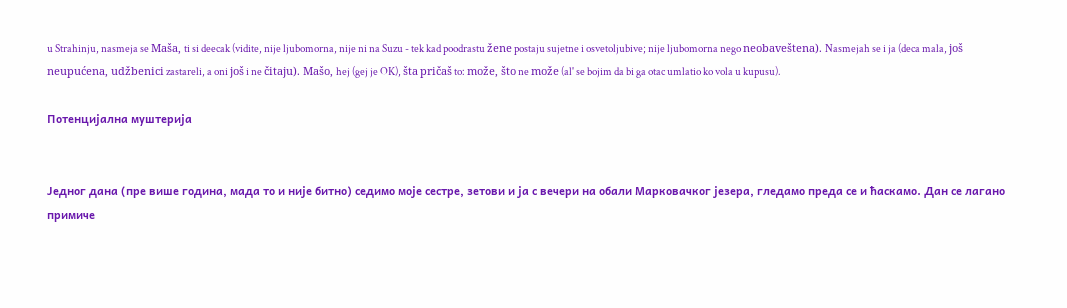u Strahinju, nasmeja se Maša, ti si deecak (vidite, nije ljubomorna, nije ni na Suzu - tek kad poodrastu žene postaju sujetne i osvetoljubive; nije ljubomorna nego neobaveštena). Nasmejah se i ja (deca mala, još neupućena, udžbenici zastareli, a oni još i ne čitaju). Mašo, hej (gej je OK), šta pričaš to: može, što ne može (al' se bojim da bi ga otac umlatio ko vola u kupusu).

Потенцијална муштерија


Једног дана (пре више година, мада то и није битно) седимо моје сестре, зетови и ја с вечери на обали Марковачког језера, гледамо преда се и ћаскамо. Дан се лагано примиче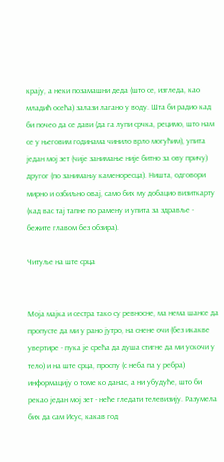крају, а неки позамашни деда (што се, изгледа, као младић осећа) залази лагано у воду. Шта би радио кад би почео да се дави (да га лупи срчка, рецимо, што нам се у његовим годинама чинило врло могућим), упита један мој зет (чије занимање није битно за ову причу) другог (по занимању каменоресца). Ништа, одговори мирно и озбиљно овај, само бих му добацио визиткарту (кад вас тај тапне по рамену и упита за здравље - бежите главом без обзира).

Читуље на ште срца


Моја мајка и сестра тако су ревносне, ма нема шансе да пропусте да ми у рано јутро, на снене очи (без икакве увертире - пука је срећа да душа стигне да ми ускочи у тело) и на ште срца, проспу (с неба па у ребра) информацију о томе ко данас, а ни убудуће, што би рекао један мој зет - неће гледати телевизију. Разумела бих да сам Исус, какав год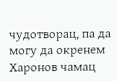чудотворац, па да могу да окренем Харонов чамац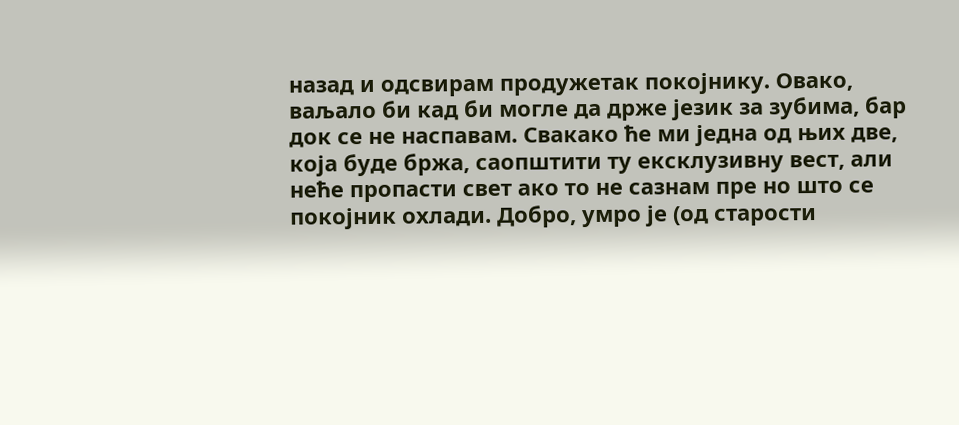назад и одсвирам продужетак покојнику. Овако, ваљало би кад би могле да држе језик за зубима, бар док се не наспавам. Свакако ће ми једна од њих две, која буде бржа, саопштити ту ексклузивну вест, али неће пропасти свет ако то не сазнам пре но што се покојник охлади. Добро, умро је (од старости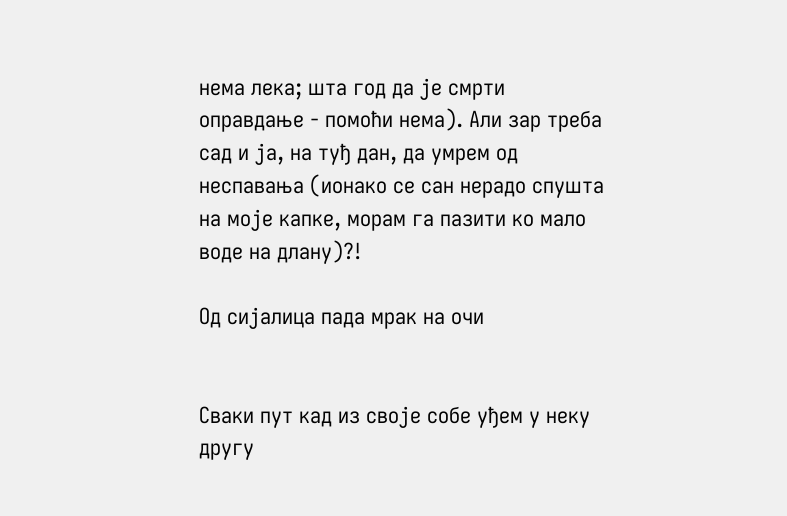нема лека; шта год да је смрти оправдање - помоћи нема). Али зар треба сад и ја, на туђ дан, да умрем од неспавања (ионако се сан нерадо спушта на моје капке, морам га пазити ко мало воде на длану)?!

Од сијалица пада мрак на очи


Сваки пут кад из своје собе уђем у неку другу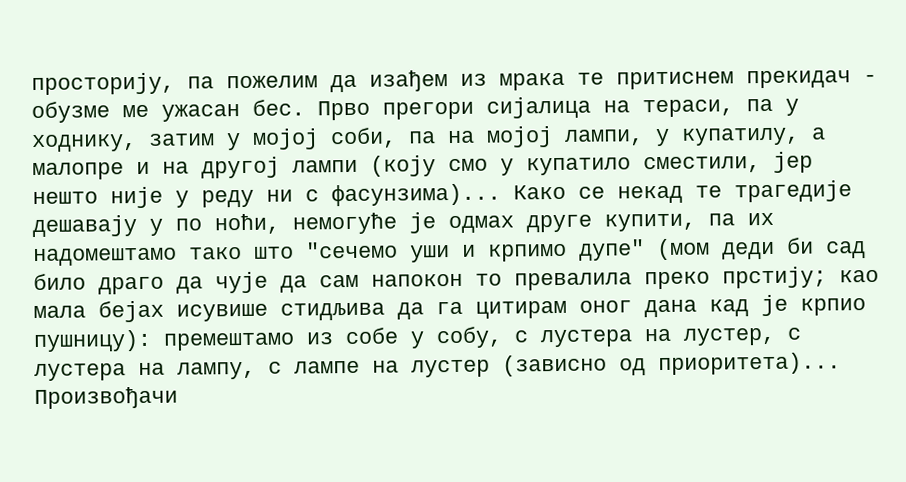просторију, па пожелим да изађем из мрака те притиснем прекидач - обузме ме ужасан бес. Прво прегори сијалица на тераси, па у ходнику, затим у мојој соби, па на мојој лампи, у купатилу, а малопре и на другој лампи (коју смо у купатило сместили, јер нешто није у реду ни с фасунзима)... Како се некад те трагедије дешавају у по ноћи, немогуће је одмах друге купити, па их надомештамо тако што "сечемо уши и крпимо дупе" (мом деди би сад било драго да чује да сам напокон то превалила преко прстију; као мала бејах исувише стидљива да га цитирам оног дана кад је крпио пушницу): премештамо из собе у собу, с лустера на лустер, с лустера на лампу, с лампе на лустер (зависно од приоритета)... Произвођачи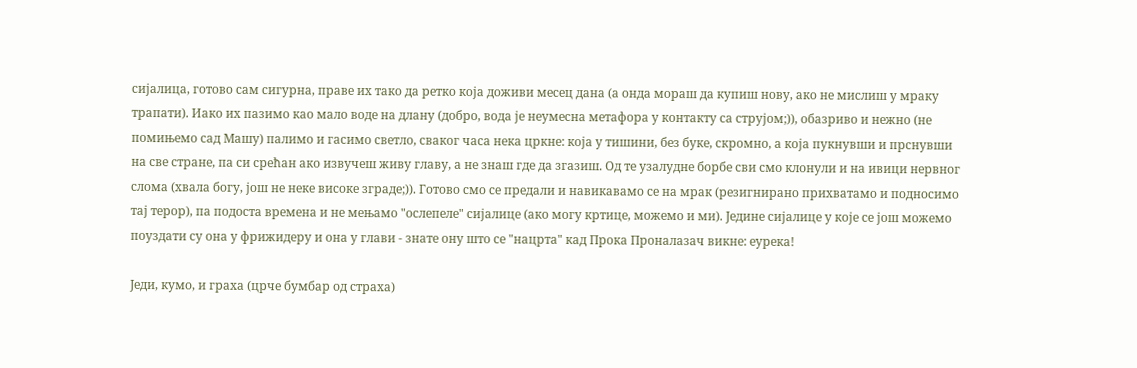сијалица, готово сам сигурна, праве их тако да ретко која доживи месец дана (а онда мораш да купиш нову, ако не мислиш у мраку трапати). Иако их пазимо као мало воде на длану (добро, вода је неумесна метафора у контакту са струјом;)), обазриво и нежно (не помињемо сад Машу) палимо и гасимо светло, сваког часа нека цркне: која у тишини, без буке, скромно, а која пукнувши и прснувши на све стране, па си срећан ако извучеш живу главу, а не знаш где да згазиш. Од те узалудне борбе сви смо клонули и на ивици нервног слома (хвала богу, још не неке високе зграде;)). Готово смо се предали и навикавамо се на мрак (резигнирано прихватамо и подносимо тај терор), па подоста времена и не мењамо "ослепеле" сијалице (ако могу кртице, можемо и ми). Једине сијалице у које се још можемо поуздати су она у фрижидеру и она у глави - знате ону што се "нацрта" кад Прока Проналазач викне: еурека!

Једи, кумо, и граха (црче бумбар од страха)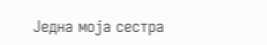Једна моја сестра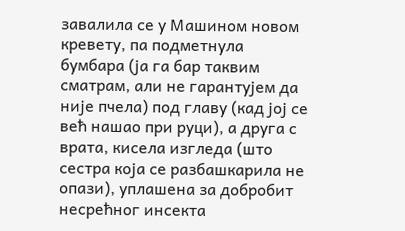завалила се у Машином новом кревету, па подметнула бумбара (ја га бар таквим сматрам, али не гарантујем да није пчела) под главу (кад јој се већ нашао при руци), а друга с врата, кисела изгледа (што сестра која се разбашкарила не опази), уплашена за добробит несрећног инсекта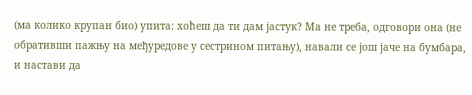(ма колико крупан био) упита: хоћеш да ти дам јастук? Ма не треба, одговори она (не обративши пажњу на међуредове у сестрином питању), навали се још јаче на бумбара, и настави да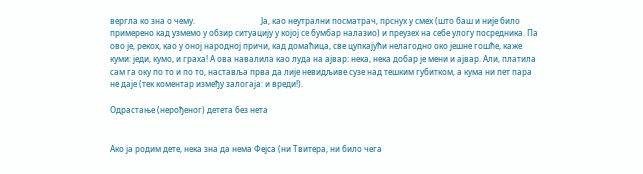вергла ко зна о чему.                                 Ја, као неутрални посматрач, прснух у смех (што баш и није било примерено кад узмемо у обзир ситуацију у којој се бумбар налазио) и преузех на себе улогу посредника. Па ово је, рекох, као у оној народној причи, кад домаћица, све цупкајући нелагодно око јешне гошће, каже куми: једи, кумо, и граха! А ова навалила као луда на ајвар: нека, нека добар је мени и ајвар. Али, платила сам га оку по то и по то, наставља прва да лије невидљиве сузе над тешким губитком, а кума ни пет пара не даје (тек коментар између залогаја: и вреди!).

Одрастање (нерођеног) детета без нета


Ако ја родим дете, нека зна да нема Фејса (ни Твитера, ни било чега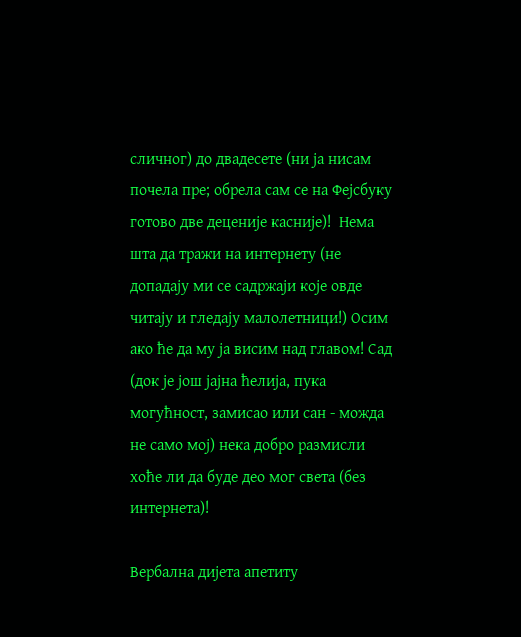сличног) до двадесете (ни ја нисам почела пре; обрела сам се на Фејсбуку готово две деценије касније)!  Нема шта да тражи на интернету (не допадају ми се садржаји које овде читају и гледају малолетници!) Осим ако ће да му ја висим над главом! Сад (док је још јајна ћелија, пука могућност, замисао или сан - можда не само мој) нека добро размисли хоће ли да буде део мог света (без интернета)!

Вербална дијета апетиту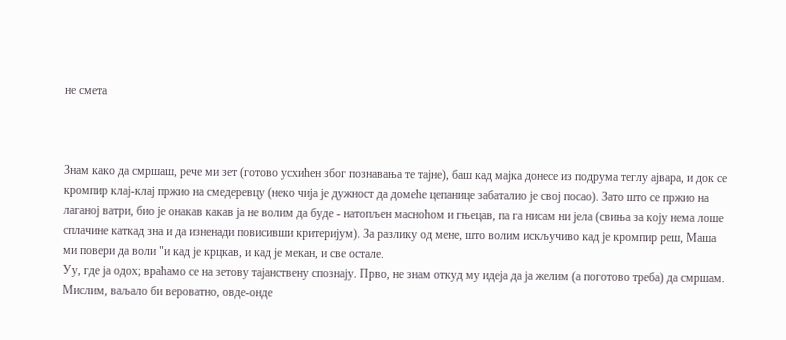не смета



Знам како да смршаш, рече ми зет (готово усхићен због познавања те тајне), баш кад мајка донесе из подрума теглу ајвара, и док се кромпир клај-клај пржио на смедеревцу (неко чија је дужност да домеће цепанице забаталио је свој посао). Зато што се пржио на лаганој ватри, био је онакав какав ја не волим да буде - натопљен масноћом и гњецав, па га нисам ни јела (свиња за коју нема лоше сплачине каткад зна и да изненади повисивши критеријум). За разлику од мене, што волим искључиво кад је кромпир реш, Маша ми повери да воли "и кад је крцкав, и кад је мекан, и све остале.
Уу, где ја одох; враћамо се на зетову тајанствену спознају. Прво, не знам откуд му идеја да ја желим (а поготово треба) да смршам. Мислим, ваљало би вероватно, овде-онде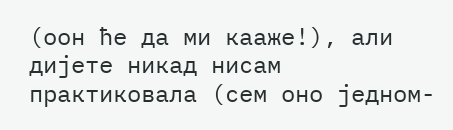(оон ће да ми кааже!), али дијете никад нисам практиковала (сем оно једном-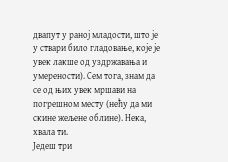двапут у раној младости, што је у ствари било гладовање, које је увек лакше од уздржавања и умерености). Сем тога, знам да се од њих увек мршави на погрешном месту (нећу да ми скине жељене облине). Нека, хвала ти.
Једеш три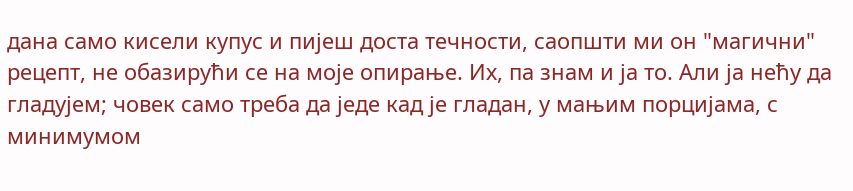дана само кисели купус и пијеш доста течности, саопшти ми он "магични" рецепт, не обазирући се на моје опирање. Их, па знам и ја то. Али ја нећу да гладујем; човек само треба да једе кад је гладан, у мањим порцијама, с минимумом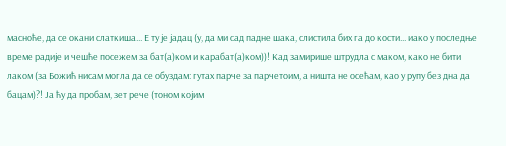масноће, да се окани слаткиша... Е ту је јадац (у, да ми сад падне шака, слистила бих га до кости... иако у последње време радије и чешће посежем за бат(а)ком и карабат(а)ком))! Кад замирише штрудла с маком, како не бити лаком (за Божић нисам могла да се обуздам: гутах парче за парчетоим, а ништа не осећам, као у рупу без дна да бацам)?! Ја ћу да пробам, зет рече (тоном којим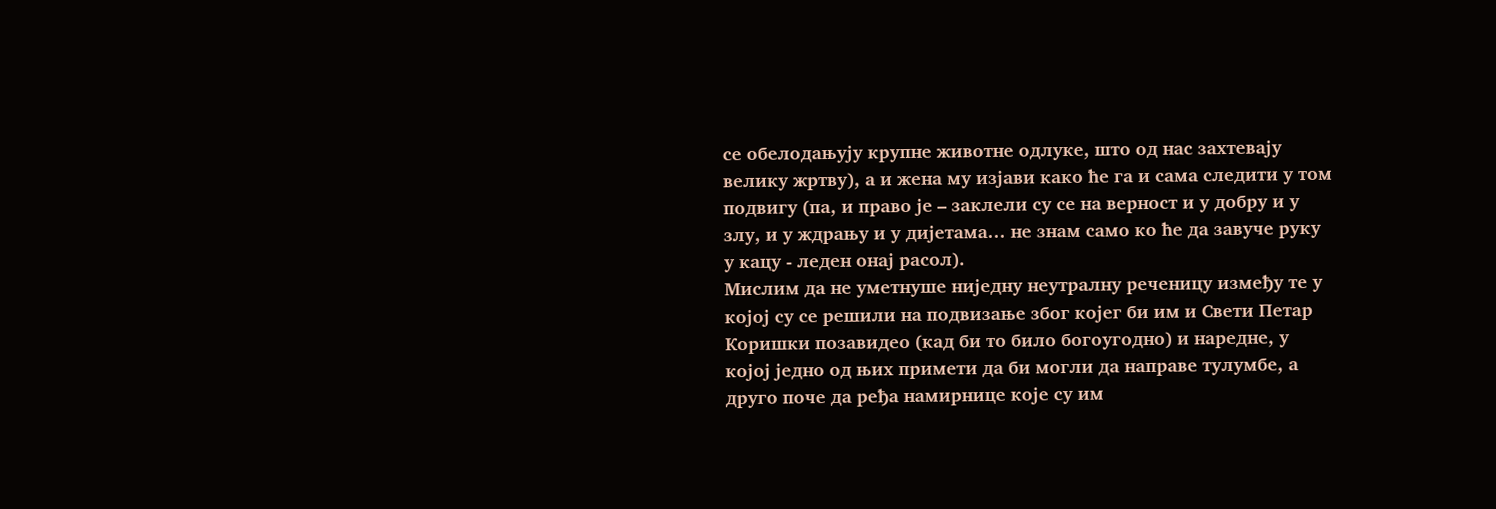се обелодањују крупне животне одлуке, што од нас захтевају велику жртву), а и жена му изјави како ће га и сама следити у том подвигу (па, и право је – заклели су се на верност и у добру и у злу, и у ждрању и у дијетама... не знам само ко ће да завуче руку у кацу - леден онај расол).
Мислим да не уметнуше ниједну неутралну реченицу између те у којој су се решили на подвизање због којег би им и Свети Петар Коришки позавидео (кад би то било богоугодно) и наредне, у којој једно од њих примети да би могли да направе тулумбе, а друго поче да ређа намирнице које су им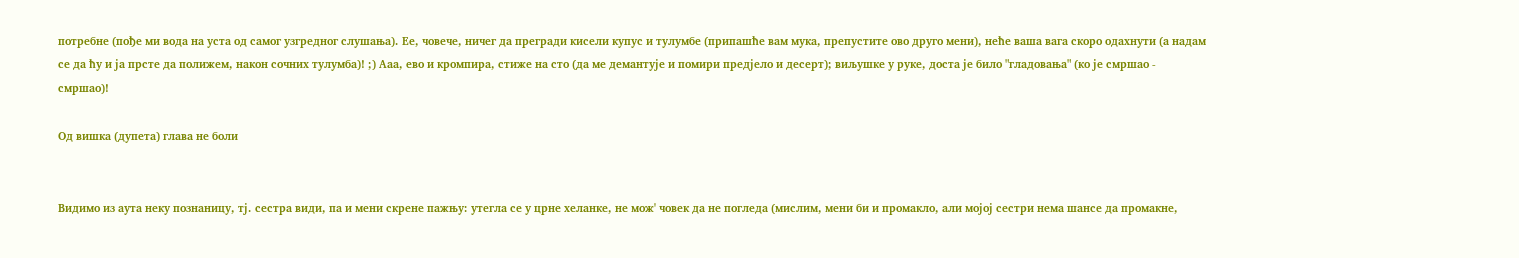потребне (пође ми вода на уста од самог узгредног слушања). Ее, човече, ничег да прегради кисели купус и тулумбе (припашће вам мука, препустите ово друго мени), неће ваша вага скоро одахнути (а надам се да ћу и ја прсте да полижем, након сочних тулумба)! ;) Ааа, ево и кромпира, стиже на сто (да ме демантује и помири предјело и десерт); виљушке у руке, доста је било "гладовања" (ко је смршао - смршао)!

Од вишка (дупета) глава не боли


Видимо из аута неку познаницу, тј. сестра види, па и мени скрене пажњу: утегла се у црне хеланке, не мож' човек да не погледа (мислим, мени би и промакло, али мојој сестри нема шансе да промакне,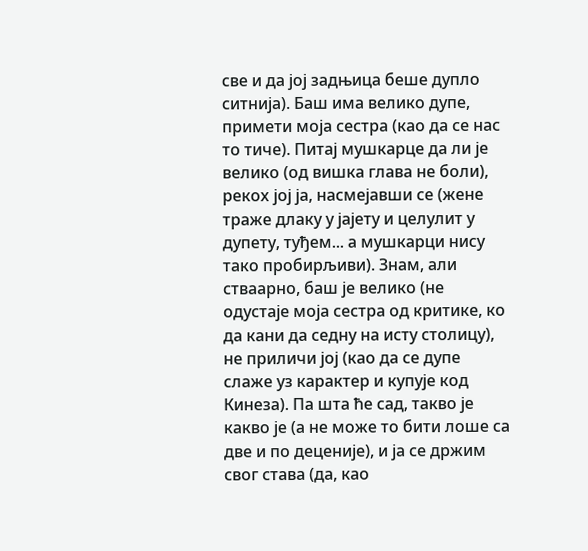све и да јој задњица беше дупло ситнија). Баш има велико дупе, примети моја сестра (као да се нас то тиче). Питај мушкарце да ли је велико (од вишка глава не боли), рекох јој ја, насмејавши се (жене траже длаку у јајету и целулит у дупету, туђем... а мушкарци нису тако пробирљиви). Знам, али стваарно, баш је велико (не одустаје моја сестра од критике, ко да кани да седну на исту столицу), не приличи јој (као да се дупе слаже уз карактер и купује код Кинеза). Па шта ће сад, такво је какво је (а не може то бити лоше са две и по деценије), и ја се држим свог става (да, као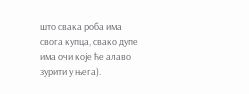што свака роба има свога купца, свако дупе има очи које ће алаво зурити у њега).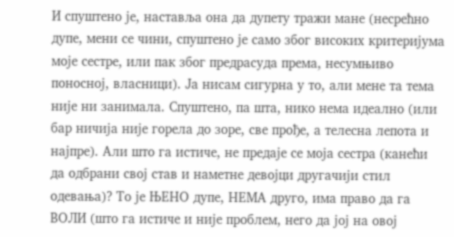И спуштено је, наставља она да дупету тражи мане (несрећно дупе, мени се чини, спуштено је само због високих критеријума моје сестре, или пак због предрасуда према, несумњиво поносној, власници). Ја нисам сигурна у то, али мене та тема није ни занимала. Спуштено, па шта, нико нема идеално (или бар ничија није горела до зоре, све прође, а телесна лепота и најпре). Али што га истиче, не предаје се моја сестра (канећи да одбрани свој став и наметне девојци другачији стил одевања)? То је ЊЕНО дупе, НЕМА друго, има право да га ВОЛИ (што га истиче и није проблем, него да јој на овој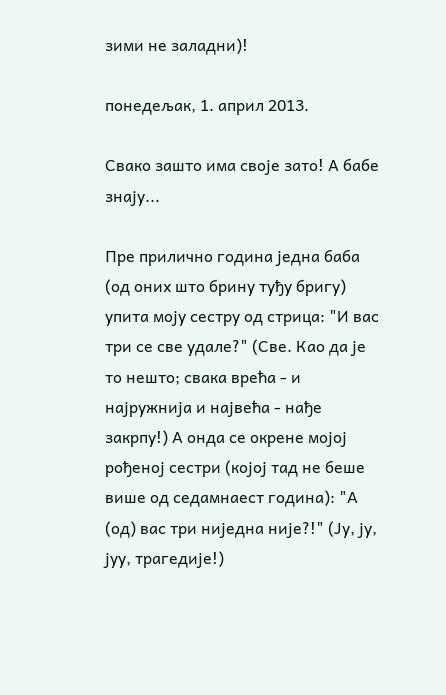зими не заладни)!

понедељак, 1. април 2013.

Свако зашто има своје зато! А бабе знају...

Пре прилично година једна баба (од оних што брину туђу бригу) упита моју сестру од стрица: "И вас три се све удале?" (Све. Као да је то нешто; свака врећа - и најружнија и највећа - нађе закрпу!) А онда се окрене мојој рођеној сестри (којој тад не беше више од седамнаест година): "А (од) вас три ниједна није?!" (Ју, ју, јуу, трагедије!)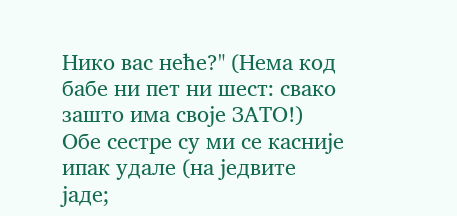Нико вас неће?" (Нема код бабе ни пет ни шест: свако зашто има своје ЗАТО!)
Обе сестре су ми се касније ипак удале (на једвите јаде;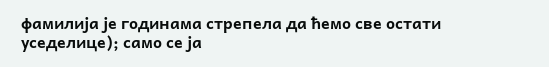фамилија је годинама стрепела да ћемо све остати уседелице); само се ја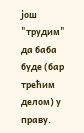још "трудим" да баба буде (бар трећим делом) у праву.